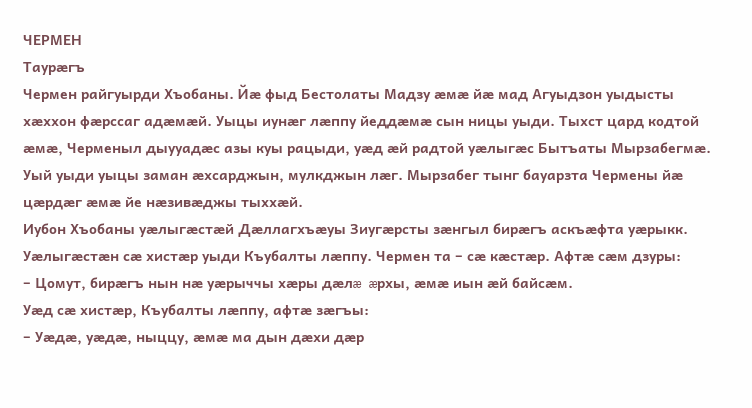ЧЕРМЕН
Таурæгъ
Чермен райгуырди Хъобаны. Йæ фыд Бестолаты Мадзу æмæ йæ мад Агуыдзон уыдысты хæххон фæрссаг адæмæй. Уыцы иунæг лæппу йеддæмæ сын ницы уыди. Тыхст цард кодтой æмæ, Черменыл дыууадæс азы куы рацыди, уæд æй радтой уæлыгæс Бытъаты Мырзабегмæ. Уый уыди уыцы заман æхсарджын, мулкджын лæг. Мырзабег тынг бауарзта Чермены йæ цæрдæг æмæ йе нæзивæджы тыххæй.
Иубон Хъобаны уæлыгæстæй Дæллагхъæуы Зиугæрсты зæнгыл бирæгъ аскъæфта уæрыкк. Уæлыгæстæн сæ хистæр уыди Къубалты лæппу. Чермен та – сæ кæстæр. Афтæ сæм дзуры:
– Цомут, бирæгъ нын нæ уæрыччы хæры дæлæ æрхы, æмæ иын æй байсæм.
Уæд сæ хистæр, Къубалты лæппу, афтæ зæгъы:
– Уæдæ, уæдæ, ныццу, æмæ ма дын дæхи дæр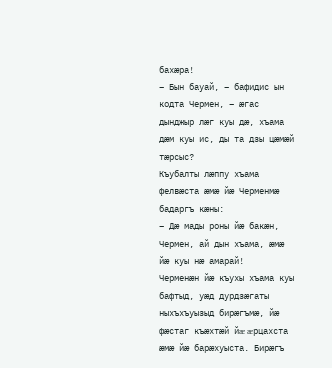бахæра!
– Бын бауай, – бафидис ын кодта Чермен, – æгас дынджыр лæг куы дæ, хъама дæм куы ис, ды та дзы цæмæй тæрсыс?
Къубалты лæппу хъама фелвæста æмæ йæ Черменмæ бадаргъ кæны:
– Дæ мады роны йæ бакæн, Чермен, ай дын хъама, æмæ йæ куы нæ амарай!
Черменæн йæ къухы хъама куы бафтыд, уæд дурдзæгаты ныхъхъуызыд бирæгъмæ, йæ фæстаг къæхтæй йæ æрцахста æмæ йæ барæхуыста. Бирæгъ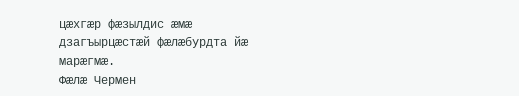цæхгæр фæзылдис æмæ дзагъырцæстæй фæлæбурдта йæ марæгмæ.
Фæлæ Чермен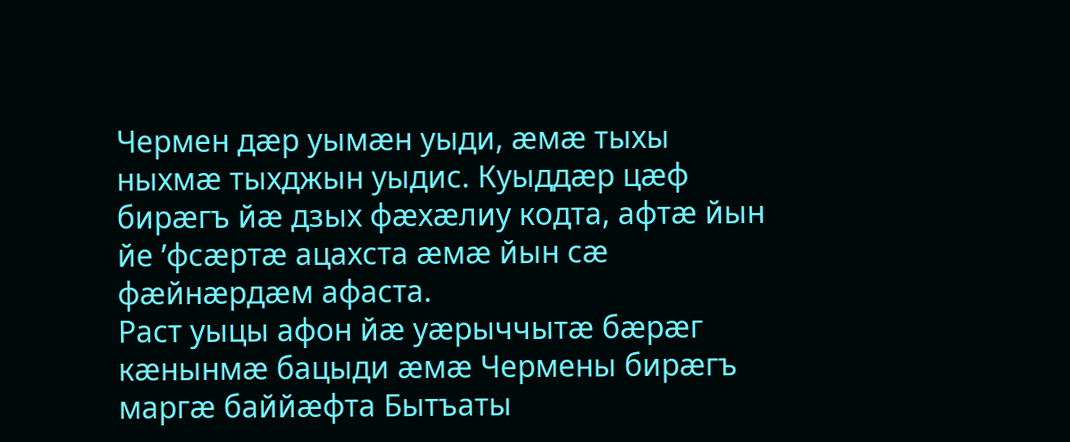Чермен дæр уымæн уыди, æмæ тыхы ныхмæ тыхджын уыдис. Куыддæр цæф бирæгъ йæ дзых фæхæлиу кодта, афтæ йын йе ’фсæртæ ацахста æмæ йын сæ фæйнæрдæм афаста.
Раст уыцы афон йæ уæрыччытæ бæрæг кæнынмæ бацыди æмæ Чермены бирæгъ маргæ баййæфта Бытъаты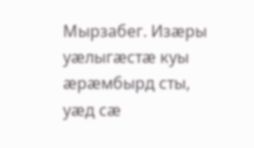Мырзабег. Изæры уæлыгæстæ куы æрæмбырд сты, уæд сæ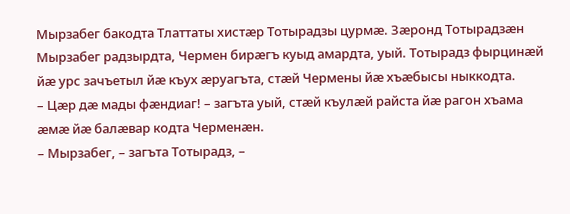Мырзабег бакодта Тлаттаты хистæр Тотырадзы цурмæ. Зæронд Тотырадзæн Мырзабег радзырдта, Чермен бирæгъ куыд амардта, уый. Тотырадз фырцинæй йæ урс зачъетыл йæ къух æруагъта, стæй Чермены йæ хъæбысы ныккодта.
– Цæр дæ мады фæндиаг! – загъта уый, стæй къулæй райста йæ рагон хъама æмæ йæ балæвар кодта Черменæн.
– Мырзабег, – загъта Тотырадз, –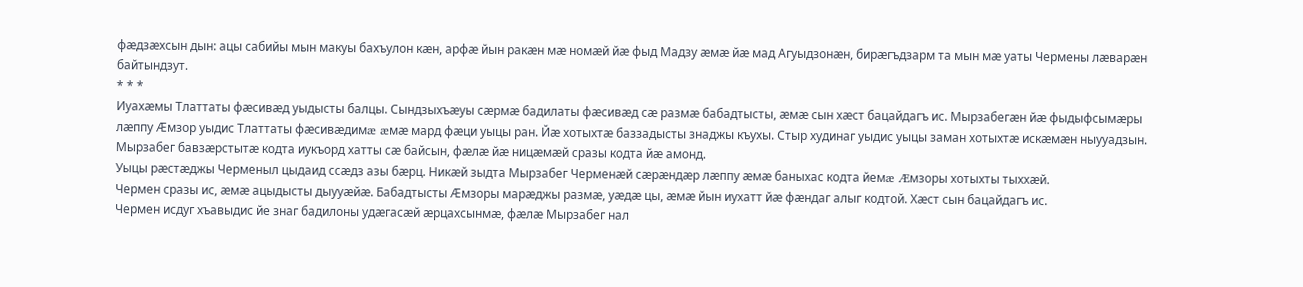фæдзæхсын дын: ацы сабийы мын макуы бахъулон кæн, арфæ йын ракæн мæ номæй йæ фыд Мадзу æмæ йæ мад Агуыдзонæн, бирæгъдзарм та мын мæ уаты Чермены лæварæн байтындзут.
* * *
Иуахæмы Тлаттаты фæсивæд уыдысты балцы. Сындзыхъæуы сæрмæ бадилаты фæсивæд сæ размæ бабадтысты, æмæ сын хæст бацайдагъ ис. Мырзабегæн йæ фыдыфсымæры лæппу Æмзор уыдис Тлаттаты фæсивæдимæ æмæ мард фæци уыцы ран. Йæ хотыхтæ баззадысты знаджы къухы. Стыр худинаг уыдис уыцы заман хотыхтæ искæмæн ныууадзын. Мырзабег бавзæрстытæ кодта иукъорд хатты сæ байсын, фæлæ йæ ницæмæй сразы кодта йæ амонд.
Уыцы рæстæджы Черменыл цыдаид ссæдз азы бæрц. Никæй зыдта Мырзабег Черменæй сæрæндæр лæппу æмæ баныхас кодта йемæ Æмзоры хотыхты тыххæй.
Чермен сразы ис, æмæ ацыдысты дыууæйæ. Бабадтысты Æмзоры марæджы размæ, уæдæ цы, æмæ йын иухатт йæ фæндаг алыг кодтой. Хæст сын бацайдагъ ис.
Чермен исдуг хъавыдис йе знаг бадилоны удæгасæй æрцахсынмæ, фæлæ Мырзабег нал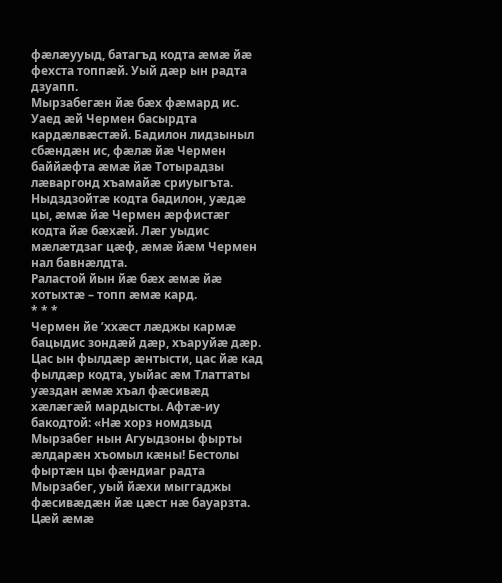фæлæууыд, батагъд кодта æмæ йæ фехста топпæй. Уый дæр ын радта дзуапп.
Мырзабегæн йæ бæх фæмард ис. Уаед æй Чермен басырдта кардæлвæстæй. Бадилон лидзыныл сбæндæн ис, фæлæ йæ Чермен баййæфта æмæ йæ Тотырадзы лæваргонд хъамайæ сриуыгъта. Ныдздзойтæ кодта бадилон, уæдæ цы, æмæ йæ Чермен æрфистæг кодта йæ бæхæй. Лæг уыдис мæлæтдзаг цæф, æмæ йæм Чермен нал бавнæлдта.
Раластой йын йæ бæх æмæ йæ хотыхтæ – топп æмæ кард.
* * *
Чермен йе ’ххæст лæджы кармæ бацыдис зондæй дæр, хъаруйæ дæр. Цас ын фылдæр æнтысти, цас йæ кад фылдæр кодта, уыйас æм Тлаттаты уæздан æмæ хъал фæсивæд хæлæгæй мардысты. Афтæ-иу бакодтой: «Нæ хорз номдзыд Мырзабег нын Агуыдзоны фырты æлдарæн хъомыл кæны! Бестолы фыртæн цы фæндиаг радта Мырзабег, уый йæхи мыггаджы фæсивæдæн йæ цæст нæ бауарзта. Цæй æмæ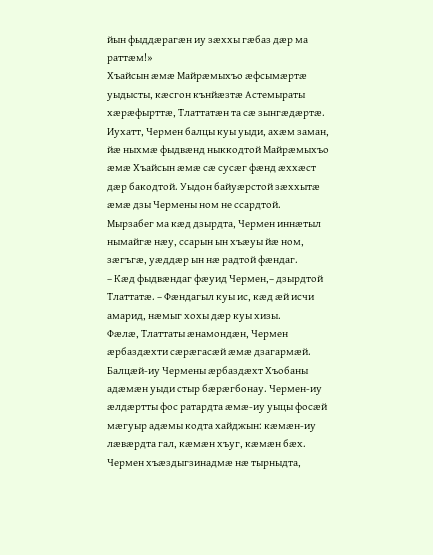йын фыддæрагæн иу зæххы гæбаз дæр ма раттæм!»
Хъайсын æмæ Майрæмыхъо æфсымæртæ уыдысты, кæсгон кънйæзтæ Астемыраты хæрæфырттæ, Тлаттатæн та сæ зынгæдæртæ.
Иухатт, Чермен балцы куы уыди, ахæм заман, йæ ныхмæ фыдвæнд ныккодтой Майрæмыхъо æмæ Хъайсын æмæ сæ сусæг фæнд æххæст дæр бакодтой. Уыдон байуæрстой зæххытæ æмæ дзы Чермены ном не ссардтой.
Мырзабег ма кæд дзырдта, Чермен иннæтыл нымайгæ нæу, ссарын ын хъæуы йæ ном, зæгъгæ, уæддæр ын нæ радтой фæндаг.
– Кæд фыдвæндаг фæуид Чермен,– дзырдтой Тлаттатæ. – Фæндагыл куы ис, кæд æй исчи амарид, нæмыг хохы дæр куы хизы.
Фæлæ, Тлаттаты æнамондæн, Чермен æрбаздæхти сæрæгасæй æмæ дзагармæй. Балцæй-иу Чермены æрбаздæхт Хъобаны адæмæн уыди стыр бæрæгбонау. Чермен-иу æлдæртты фос ратардта æмæ-иу уыцы фосæй мæгуыр адæмы кодта хайджын: кæмæн-иу лæвæрдта гал, кæмæн хъуг, кæмæн бæх. Чермен хъæздыгзинадмæ нæ тырныдта,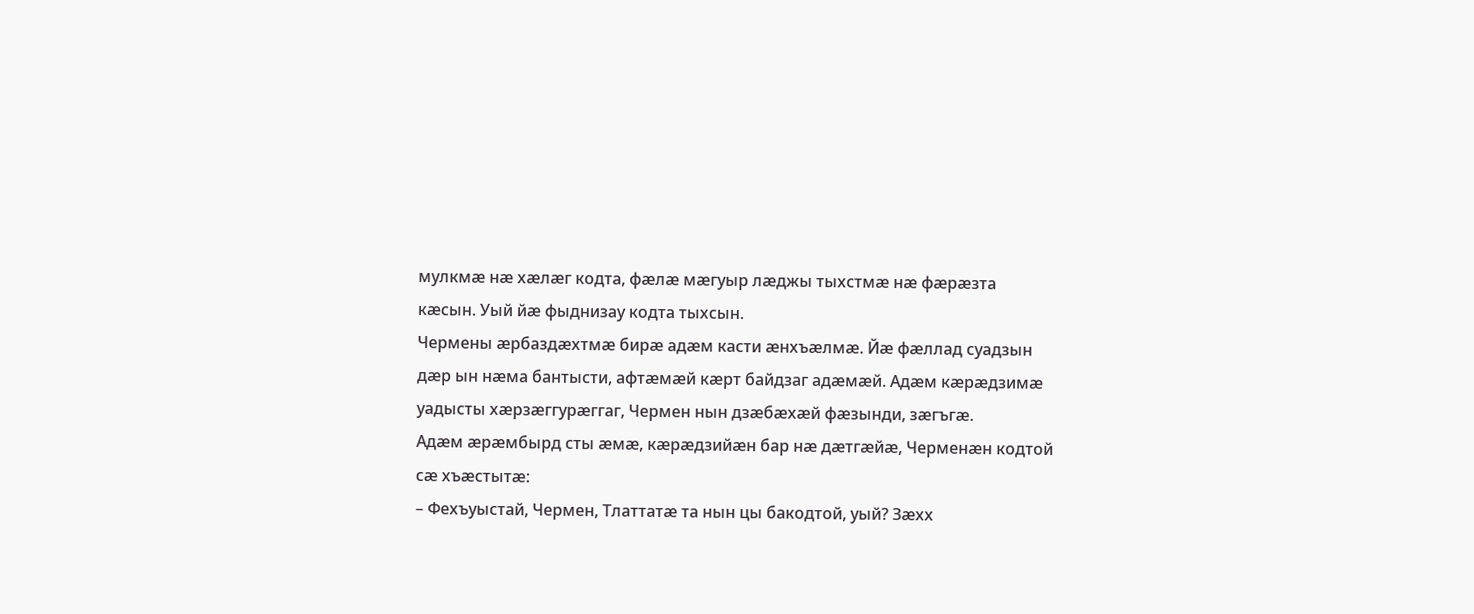мулкмæ нæ хæлæг кодта, фæлæ мæгуыр лæджы тыхстмæ нæ фæрæзта кæсын. Уый йæ фыднизау кодта тыхсын.
Чермены æрбаздæхтмæ бирæ адæм касти æнхъæлмæ. Йæ фæллад суадзын дæр ын нæма бантысти, афтæмæй кæрт байдзаг адæмæй. Адæм кæрæдзимæ уадысты хæрзæггурæггаг, Чермен нын дзæбæхæй фæзынди, зæгъгæ.
Адæм æрæмбырд сты æмæ, кæрæдзийæн бар нæ дæтгæйæ, Черменæн кодтой сæ хъæстытæ:
– Фехъуыстай, Чермен, Тлаттатæ та нын цы бакодтой, уый? Зæхх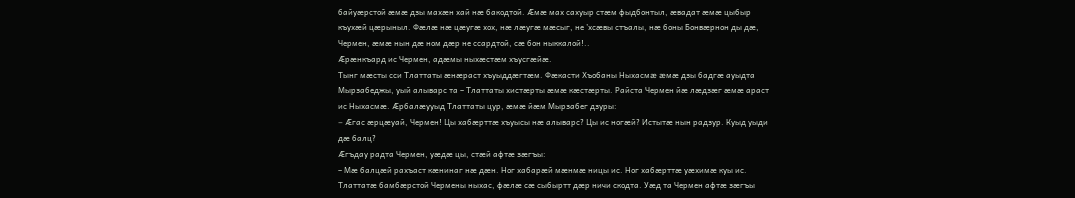байуæрстой æмæ дзы махæн хай нæ бакодтой. Æмæ мах сахуыр стæм фыдбонтыл, æвадат æмæ цыбыр къухæй цæрыныл. Фæлæ нæ цæугæ хох, нæ лæугæ мæсыг, не ’хсæвы стъалы, нæ боны Бонвæрнон ды дæ, Чермен, æмæ нын дæ ном дæр не ссардтой, сæ бон ныккалой!..
Æрæнкъард ис Чермен, адæмы ныхæстæм хъусгæйæ.
Тынг мæсты сси Тлаттаты æнæраст хъуыддæгтæм. Фæкасти Хъобаны Ныхасмæ æмæ дзы бадгæ ауыдта Мырзабеджы, уый алыварс та – Тлаттаты хистæрты æмæ кæстæрты. Райста Чермен йæ лæдзæг æмæ араст ис Ныхасмæ. Æрбалæууыд Тлаттаты цур, æмæ йæм Мырзабег дзуры:
– Æгас æрцæуай, Чермен! Цы хабæрттæ хъуысы нæ алыварс? Цы ис ногæй? Истытæ нын радзур. Куыд уыди дæ балц?
Æгъдау радта Чермен, уæдæ цы, стæй афтæ зæгъы:
– Мæ балцæй рахъаст кæнинаг нæ дæн. Ног хабарæй мæнмæ ницы ис. Ног хабæрттæ уæхимæ куы ис.
Тлаттатæ бамбæрстой Чермены ныхас, фæлæ сæ сыбыртт дæр ничи скодта. Уæд та Чермен афтæ зæгъы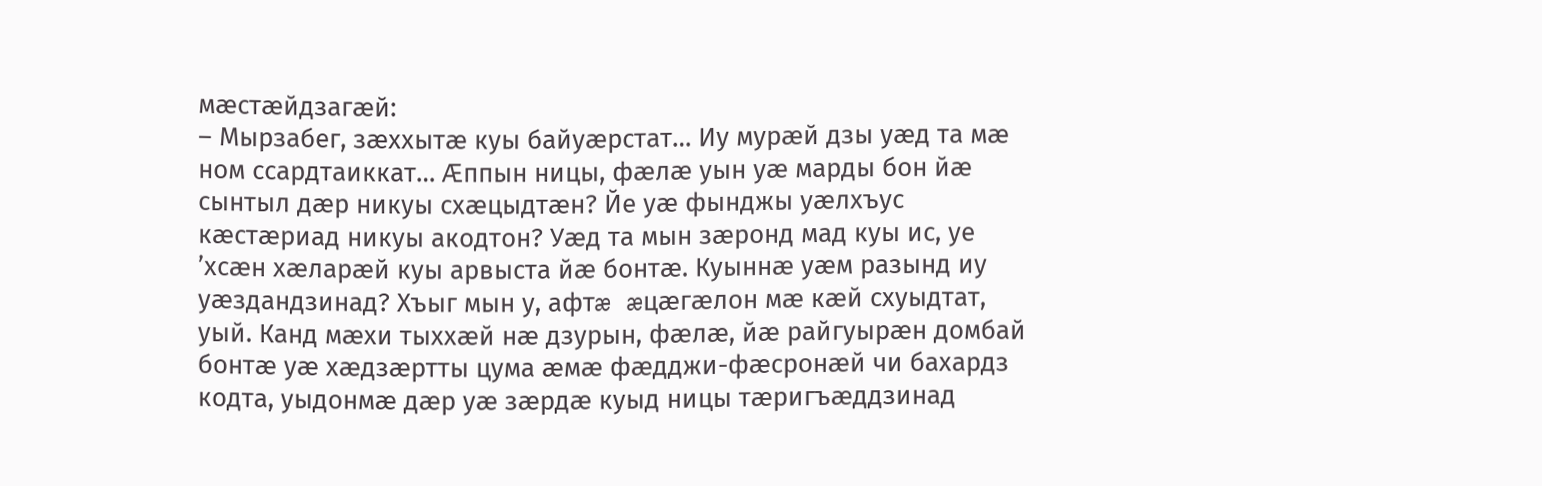мæстæйдзагæй:
– Мырзабег, зæххытæ куы байуæрстат… Иу мурæй дзы уæд та мæ ном ссардтаиккат… Æппын ницы, фæлæ уын уæ марды бон йæ сынтыл дæр никуы схæцыдтæн? Йе уæ фынджы уæлхъус кæстæриад никуы акодтон? Уæд та мын зæронд мад куы ис, уе ’хсæн хæларæй куы арвыста йæ бонтæ. Куыннæ уæм разынд иу уæздандзинад? Хъыг мын у, афтæ æцæгæлон мæ кæй схуыдтат, уый. Канд мæхи тыххæй нæ дзурын, фæлæ, йæ райгуырæн домбай бонтæ уæ хæдзæртты цума æмæ фæдджи-фæсронæй чи бахардз кодта, уыдонмæ дæр уæ зæрдæ куыд ницы тæригъæддзинад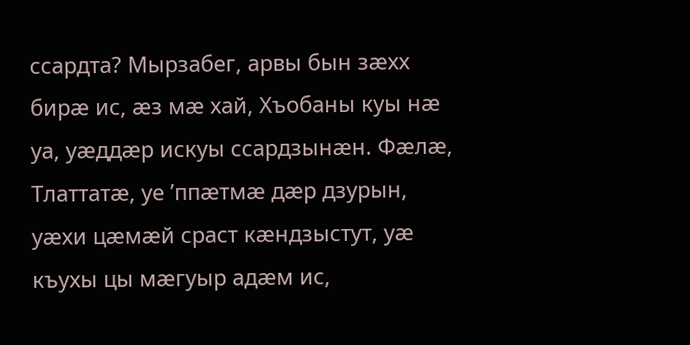ссардта? Мырзабег, арвы бын зæхх бирæ ис, æз мæ хай, Хъобаны куы нæ уа, уæддæр искуы ссардзынæн. Фæлæ, Тлаттатæ, уе ’ппæтмæ дæр дзурын, уæхи цæмæй сраст кæндзыстут, уæ къухы цы мæгуыр адæм ис,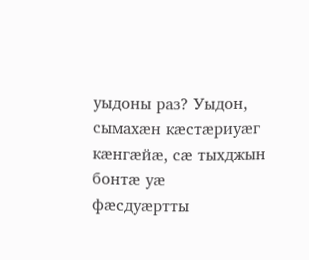уыдоны раз? Уыдон, сымахæн кæстæриуæг кæнгæйæ, сæ тыхджын бонтæ уæ фæсдуæртты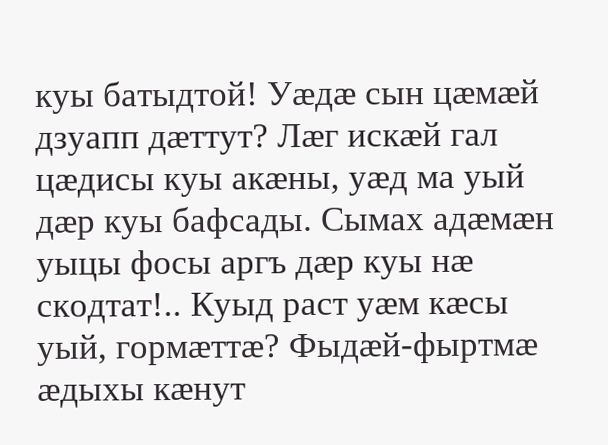куы батыдтой! Уæдæ сын цæмæй дзуапп дæттут? Лæг искæй гал цæдисы куы акæны, уæд ма уый дæр куы бафсады. Сымах адæмæн уыцы фосы аргъ дæр куы нæ скодтат!.. Куыд раст уæм кæсы уый, гормæттæ? Фыдæй-фыртмæ æдыхы кæнут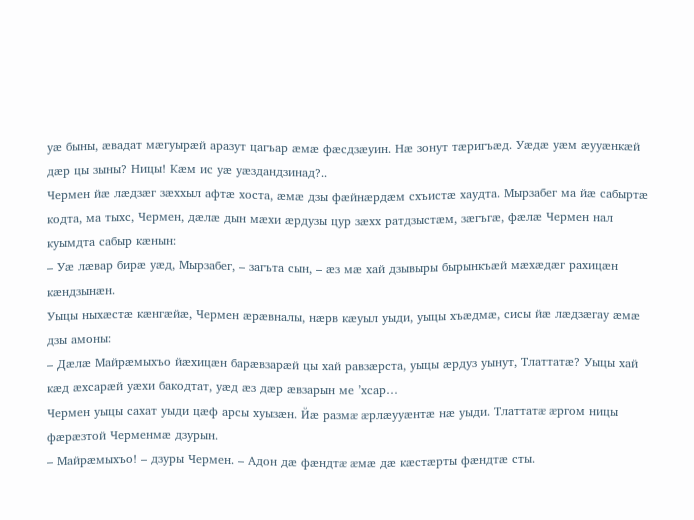уæ быны, æвадат мæгуырæй аразут цагъар æмæ фæсдзæуин. Нæ зонут тæригъæд. Уæдæ уæм æууæнкæй дæр цы зыны? Ницы! Кæм ис уæ уæздандзинад?..
Чермен йæ лæдзæг зæххыл афтæ хоста, æмæ дзы фæйнæрдæм схъистæ хаудта. Мырзабег ма йæ сабыртæ кодта, ма тыхс, Чермен, дæлæ дын мæхи æрдузы цур зæхх ратдзыстæм, зæгъгæ, фæлæ Чермен нал куымдта сабыр кæнын:
– Уæ лæвар бирæ уæд, Мырзабег, – загъта сын, – æз мæ хай дзывыры бырынкъæй мæхæдæг рахицæн кæндзынæн.
Уыцы ныхæстæ кæнгæйæ, Чермен æрæвналы, нæрв кæуыл уыди, уыцы хъæдмæ, сисы йæ лæдзæгау æмæ дзы амоны:
– Дæлæ Майрæмыхъо йæхицæн барæвзарæй цы хай равзæрста, уыцы æрдуз уынут, Тлаттатæ? Уыцы хай кæд æхсарæй уæхи бакодтат, уæд æз дæр æвзарын ме ’хсар…
Чермен уыцы сахат уыди цæф арсы хуызæн. Йæ размæ æрлæууæнтæ нæ уыди. Тлаттатæ æргом ницы фæрæзтой Черменмæ дзурын.
– Майрæмыхъо! – дзуры Чермен. – Адон дæ фæндтæ æмæ дæ кæстæрты фæндтæ сты.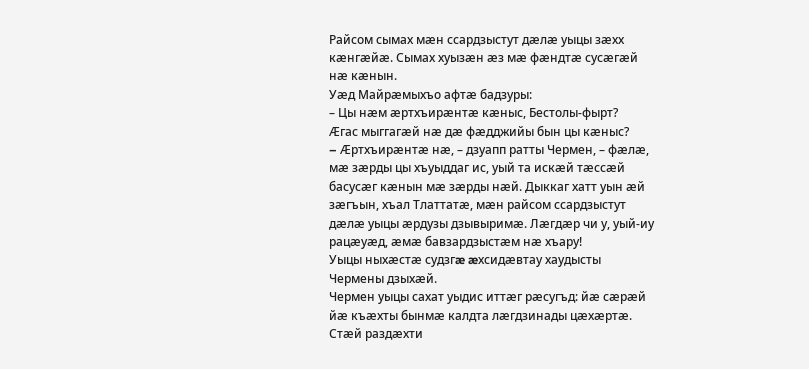Райсом сымах мæн ссардзыстут дæлæ уыцы зæхх кæнгæйæ. Сымах хуызæн æз мæ фæндтæ сусæгæй нæ кæнын.
Уæд Майрæмыхъо афтæ бадзуры:
– Цы нæм æртхъирæнтæ кæныс, Бестолы-фырт?
Æгас мыггагæй нæ дæ фæдджийы бын цы кæныс?
– Æртхъирæнтæ нæ, – дзуапп ратты Чермен, – фæлæ, мæ зæрды цы хъуыддаг ис, уый та искæй тæссæй басусæг кæнын мæ зæрды нæй. Дыккаг хатт уын æй зæгъын, хъал Тлаттатæ, мæн райсом ссардзыстут дæлæ уыцы æрдузы дзывыримæ. Лæгдæр чи у, уый-иу рацæуæд, æмæ бавзардзыстæм нæ хъару!
Уыцы ныхæстæ судзгæ æхсидæвтау хаудысты Чермены дзыхæй.
Чермен уыцы сахат уыдис иттæг рæсугъд: йæ сæрæй йæ къæхты бынмæ калдта лæгдзинады цæхæртæ.
Стæй раздæхти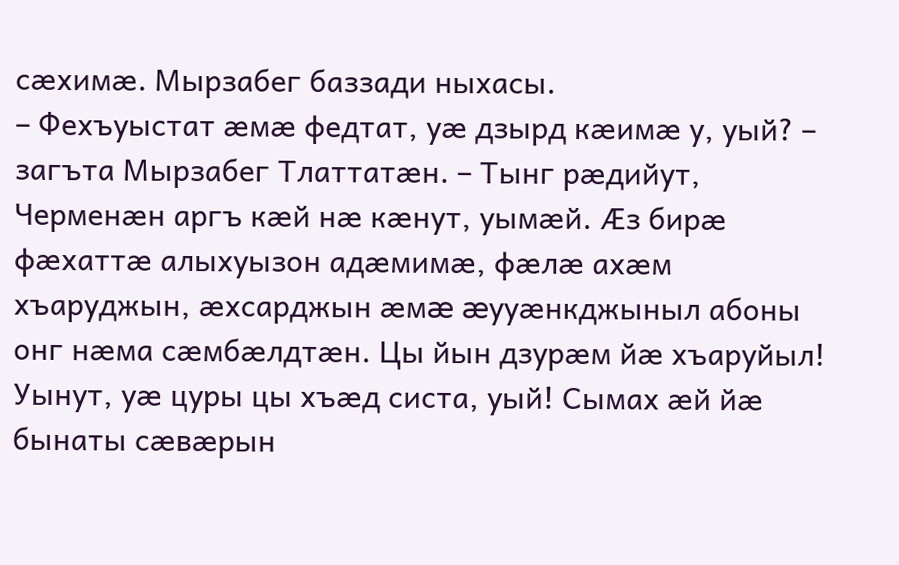сæхимæ. Мырзабег баззади ныхасы.
– Фехъуыстат æмæ федтат, уæ дзырд кæимæ у, уый? – загъта Мырзабег Тлаттатæн. – Тынг рæдийут, Черменæн аргъ кæй нæ кæнут, уымæй. Æз бирæ фæхаттæ алыхуызон адæмимæ, фæлæ ахæм хъаруджын, æхсарджын æмæ æууæнкджыныл абоны онг нæма сæмбæлдтæн. Цы йын дзурæм йæ хъаруйыл! Уынут, уæ цуры цы хъæд систа, уый! Сымах æй йæ бынаты сæвæрын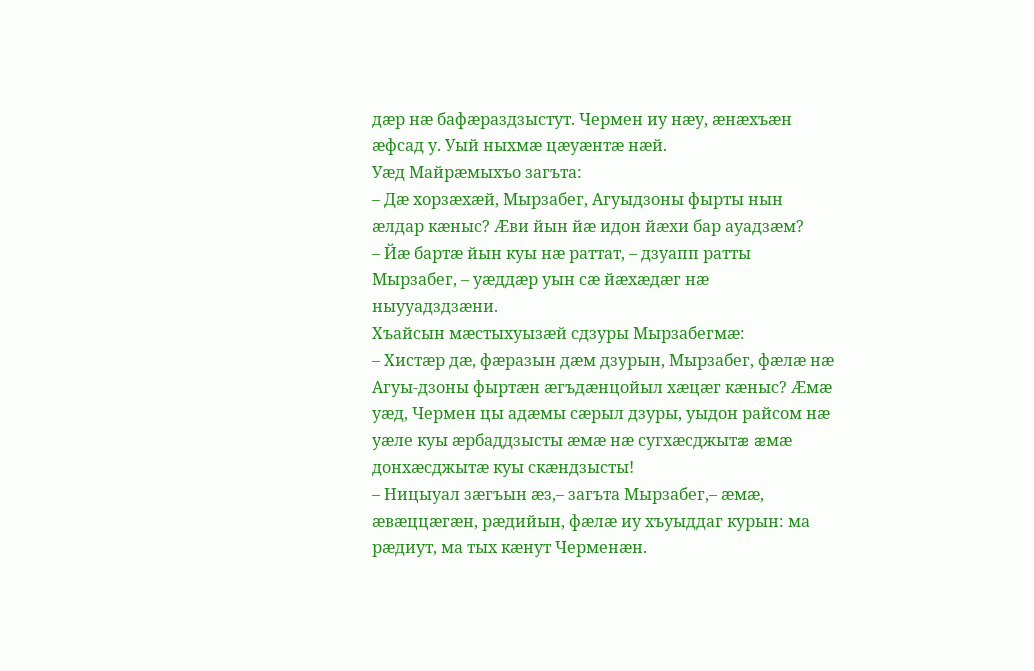дæр нæ бафæраздзыстут. Чермен иу нæу, æнæхъæн æфсад у. Уый ныхмæ цæуæнтæ нæй.
Уæд Майрæмыхъо загъта:
– Дæ хорзæхæй, Мырзабег, Агуыдзоны фырты нын æлдар кæныс? Æви йын йæ идон йæхи бар ауадзæм?
– Йæ бартæ йын куы нæ раттат, – дзуапп ратты Мырзабег, – уæддæр уын сæ йæхæдæг нæ ныууадздзæни.
Хъайсын мæстыхуызæй сдзуры Мырзабегмæ:
– Хистæр дæ, фæразын дæм дзурын, Мырзабег, фæлæ нæ Агуы-дзоны фыртæн æгъдæнцойыл хæцæг кæныс? Æмæ уæд, Чермен цы адæмы сæрыл дзуры, уыдон райсом нæ уæле куы æрбаддзысты æмæ нæ сугхæсджытæ æмæ донхæсджытæ куы скæндзысты!
– Ницыуал зæгъын æз,– загъта Мырзабег,– æмæ, æвæццæгæн, рæдийын, фæлæ иу хъуыддаг курын: ма рæдиут, ма тых кæнут Черменæн.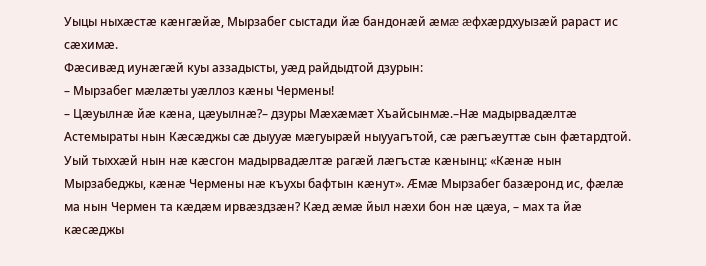Уыцы ныхæстæ кæнгæйæ, Мырзабег сыстади йæ бандонæй æмæ æфхæрдхуызæй рараст ис сæхимæ.
Фæсивæд иунæгæй куы аззадысты, уæд райдыдтой дзурын:
– Мырзабег мæлæты уæллоз кæны Чермены!
– Цæуылнæ йæ кæна, цæуылнæ?– дзуры Мæхæмæт Хъайсынмæ.–Нæ мадырвадæлтæ Астемыраты нын Кæсæджы сæ дыууæ мæгуырæй ныууагътой, сæ рæгъæуттæ сын фæтардтой. Уый тыххæй нын нæ кæсгон мадырвадæлтæ рагæй лæгъстæ кæнынц: «Кæнæ нын Мырзабеджы, кæнæ Чермены нæ къухы бафтын кæнут». Æмæ Мырзабег базæронд ис, фæлæ ма нын Чермен та кæдæм ирвæздзæн? Кæд æмæ йыл нæхи бон нæ цæуа, – мах та йæ кæсæджы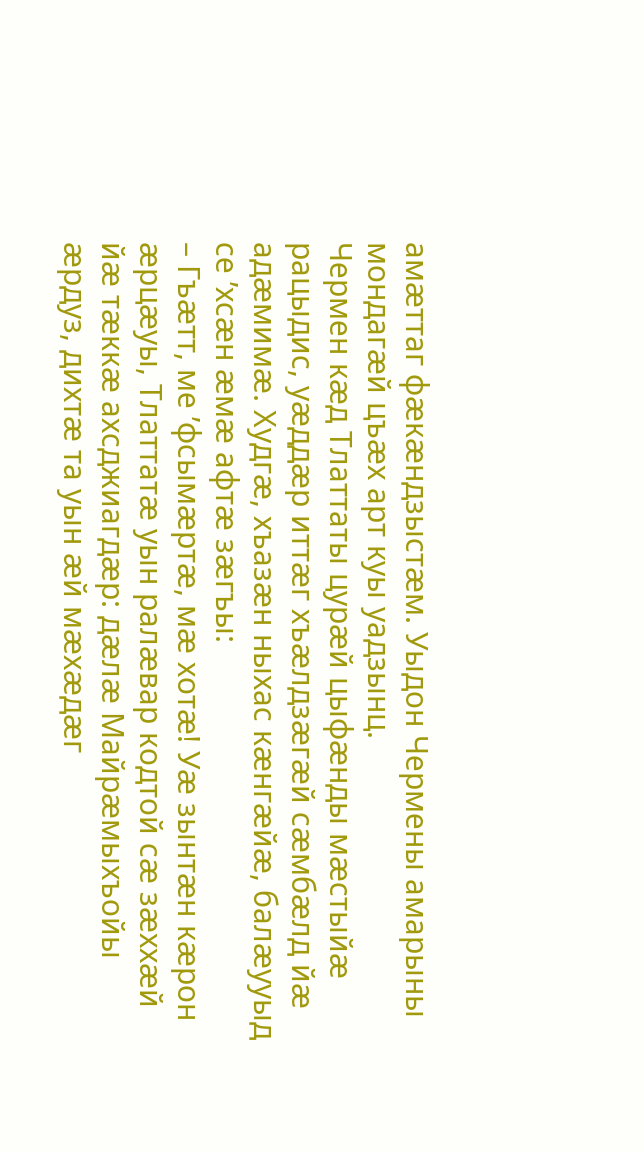амæттаг фæкæндзыстæм. Уыдон Чермены амарыны мондагæй цъæх арт куы уадзынц.
Чермен кæд Тлаттаты цурæй цыфæнды мæстыйæ рацыдис, уæддæр иттæг хъæлдзæгæй сæмбæлд йæ адæмимæ. Худгæ, хъазæн ныхас кæнгæйæ, балæууыд се ’хсæн æмæ афтæ зæгъы:
– Гъæтт, ме ’фсымæртæ, мæ хотæ! Уæ зынтæн кæрон æрцæуы, Тлаттатæ уын ралæвар кодтой сæ зæххæй йæ тæккæ ахсджиагдæр: дæлæ Майрæмыхъойы æрдуз, дихтæ та уын æй мæхæдæг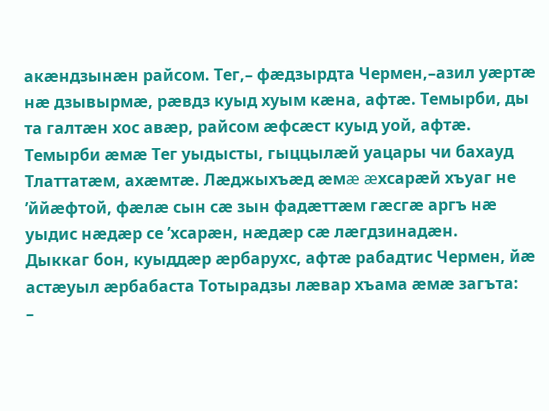акæндзынæн райсом. Тег,– фæдзырдта Чермен,–азил уæртæ нæ дзывырмæ, рæвдз куыд хуым кæна, афтæ. Темырби, ды та галтæн хос авæр, райсом æфсæст куыд уой, афтæ.
Темырби æмæ Тег уыдысты, гыццылæй уацары чи бахауд Тлаттатæм, ахæмтæ. Лæджыхъæд æмæ æхсарæй хъуаг не ’ййæфтой, фæлæ сын сæ зын фадæттæм гæсгæ аргъ нæ уыдис нæдæр се ’хсарæн, нæдæр сæ лæгдзинадæн.
Дыккаг бон, куыддæр æрбарухс, афтæ рабадтис Чермен, йæ астæуыл æрбабаста Тотырадзы лæвар хъама æмæ загъта:
–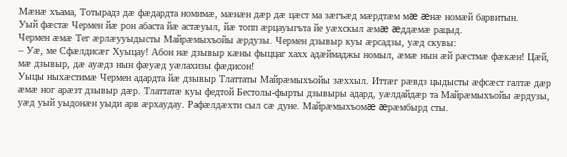Мæнæ хъама, Тотырадз дæ фæдардта номимæ, мæнæн дæр дæ цæст ма зæгъæд мæрдтæм мæ æнæ номæй барвитын.
Уый фæстæ Чермен йæ рон абаста йæ астæуыл, йæ топп æрцауыгъта йе уæхскыл æмæ æддæмæ рацыд.
Чермен æмæ Тег æрлæууыдысты Майрæмыхъойы æрдузы. Чермен дзывыр куы æрсадзы, уæд скувы:
– Уæ, ме Сфæлдисæг Хуыцау! Абон нæ дзывыр кæны фыццаг хахх адæймаджы номыл, æмæ нын æй рæстмæ фæкæн! Цæй, мæ дзывыр, дæ ауæдз нын фæуæд уæлахизы фæдисон!
Уыцы ныхæстимæ Чермен адардта йæ дзывыр Тлаттаты Майрæмыхъойы зæххыл. Иттæг рæвдз цыдысты æфсæст галтæ дæр æмæ ног арæзт дзывыр дæр. Тлаттатæ куы федтой Бестолы-фырты дзывыры адард, уæлдайдæр та Майрæмыхъойы æрдузы, уæд уый уыдонæн уыди арв æрхаудау. Рафæлдæхти сыл сæ дуне. Майрæмыхъомæ æрæмбырд сты.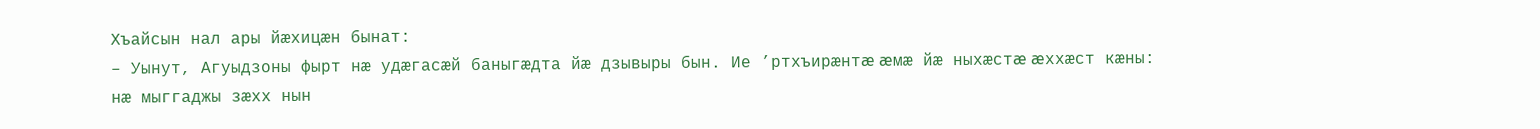Хъайсын нал ары йæхицæн бынат:
– Уынут, Агуыдзоны фырт нæ удæгасæй баныгæдта йæ дзывыры бын. Ие ’ртхъирæнтæ æмæ йæ ныхæстæ æххæст кæны: нæ мыггаджы зæхх нын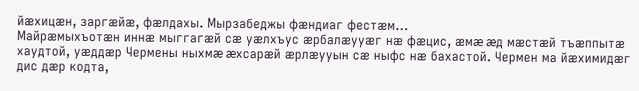йæхицæн, заргæйæ, фæлдахы. Мырзабеджы фæндиаг фестæм…
Майрæмыхъотæн иннæ мыггагæй сæ уæлхъус æрбалæууæг нæ фæцис, æмæ æд мæстæй тъæппытæ хаудтой, уæддæр Чермены ныхмæ æхсарæй æрлæууын сæ ныфс нæ бахастой. Чермен ма йæхимидæг дис дæр кодта,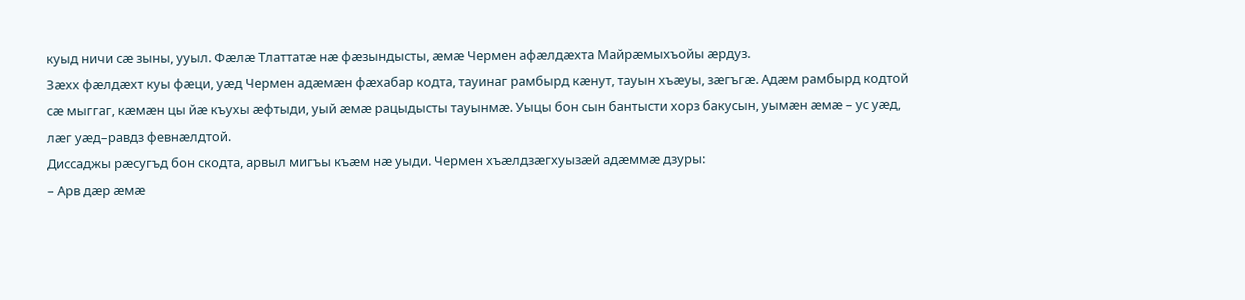куыд ничи сæ зыны, ууыл. Фæлæ Тлаттатæ нæ фæзындысты, æмæ Чермен афæлдæхта Майрæмыхъойы æрдуз.
Зæхх фæлдæхт куы фæци, уæд Чермен адæмæн фæхабар кодта, тауинаг рамбырд кæнут, тауын хъæуы, зæгъгæ. Адæм рамбырд кодтой сæ мыггаг, кæмæн цы йæ къухы æфтыди, уый æмæ рацыдысты тауынмæ. Уыцы бон сын бантысти хорз бакусын, уымæн æмæ – ус уæд, лæг уæд–равдз февнæлдтой.
Диссаджы рæсугъд бон скодта, арвыл мигъы къæм нæ уыди. Чермен хъæлдзæгхуызæй адæммæ дзуры:
– Арв дæр æмæ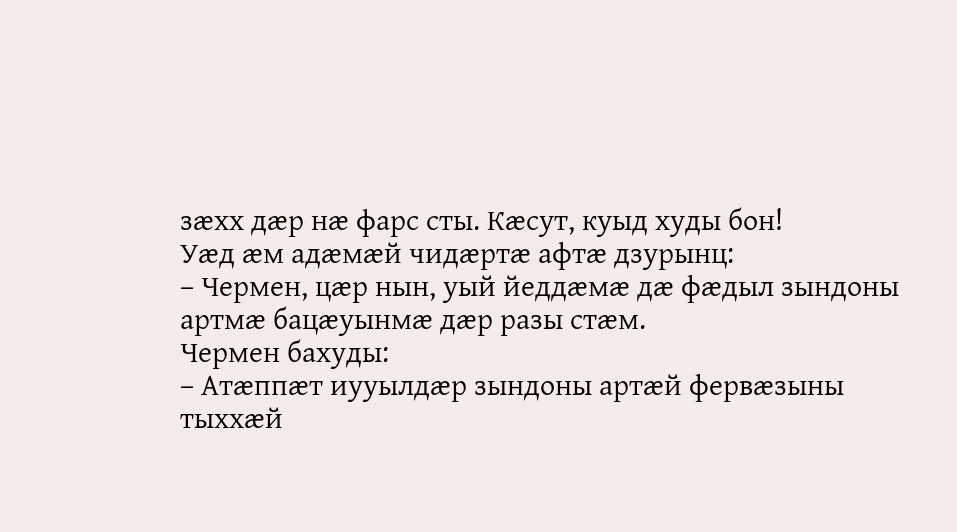зæхх дæр нæ фарс сты. Кæсут, куыд худы бон!
Уæд æм адæмæй чидæртæ афтæ дзурынц:
– Чермен, цæр нын, уый йеддæмæ дæ фæдыл зындоны артмæ бацæуынмæ дæр разы стæм.
Чермен бахуды:
– Атæппæт иууылдæр зындоны артæй фервæзыны тыххæй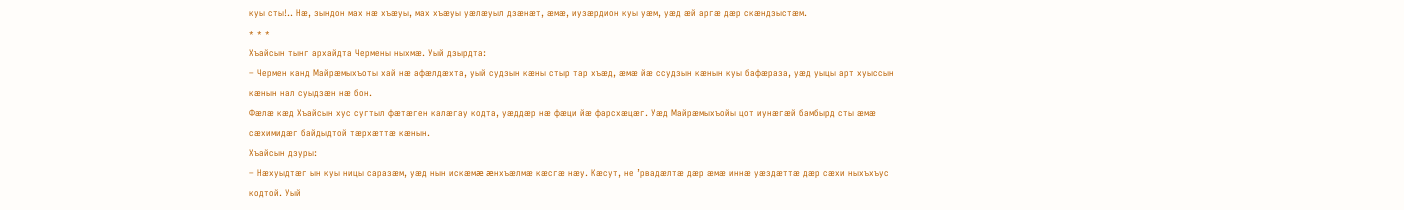куы сты!.. Нæ, зындон мах нæ хъæуы, мах хъæуы уæлæуыл дзæнæт, æмæ, иузæрдион куы уæм, уæд æй аргæ дæр скæндзыстæм.
* * *
Хъайсын тынг архайдта Чермены ныхмæ. Уый дзырдта:
– Чермен канд Майрæмыхъоты хай нæ афæлдæхта, уый судзын кæны стыр тар хъæд, æмæ йæ ссудзын кæнын куы бафæраза, уæд уыцы арт хуыссын кæнын нал суыдзæн нæ бон.
Фæлæ кæд Хъайсын хус сугтыл фæтæген калæгау кодта, уæддæр нæ фæци йæ фарсхæцæг. Уæд Майрæмыхъойы цот иунæгæй бамбырд сты æмæ сæхимидæг байдыдтой тæрхæттæ кæнын.
Хъайсын дзуры:
– Нæхуыдтæг ын куы ницы саразæм, уæд нын искæмæ æнхъæлмæ кæсгæ нæу. Кæсут, не ’рвадæлтæ дæр æмæ иннæ уæздæттæ дæр сæхи ныхъхъус кодтой. Уый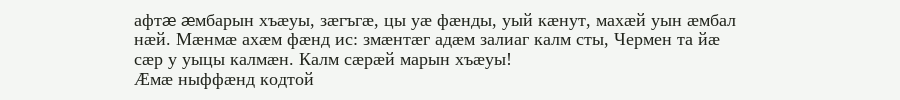афтæ æмбарын хъæуы, зæгъгæ, цы уæ фæнды, уый кæнут, махæй уын æмбал нæй. Мæнмæ ахæм фæнд ис: змæнтæг адæм залиаг калм сты, Чермен та йæ сæр у уыцы калмæн. Калм сæрæй марын хъæуы!
Æмæ ныффæнд кодтой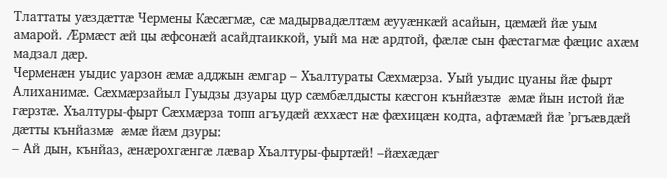Тлаттаты уæздæттæ Чермены Кæсæгмæ, сæ мадырвадæлтæм æууæнкæй асайын, цæмæй йæ уым амарой. Æрмæст æй цы æфсонæй асайдтаиккой, уый ма нæ ардтой, фæлæ сын фæстагмæ фæцис ахæм мадзал дæр.
Черменæн уыдис уарзон æмæ адджын æмгар – Хъалтураты Сæхмæрза. Уый уыдис цуаны йæ фырт Алиханимæ. Сæхмæрзайыл Гуыдзы дзуары цур сæмбæлдысты кæсгон кънйæзтæ æмæ йын истой йæ гæрзтæ. Хъалтуры-фырт Сæхмæрза топп агъудæй æххæст нæ фæхицæн кодта, афтæмæй йæ ’ргъæвдæй дæтты кънйазмæ æмæ йæм дзуры:
– Ай дын, кънйаз, æнæрохгæнгæ лæвар Хъалтуры-фыртæй! –йæхæдæг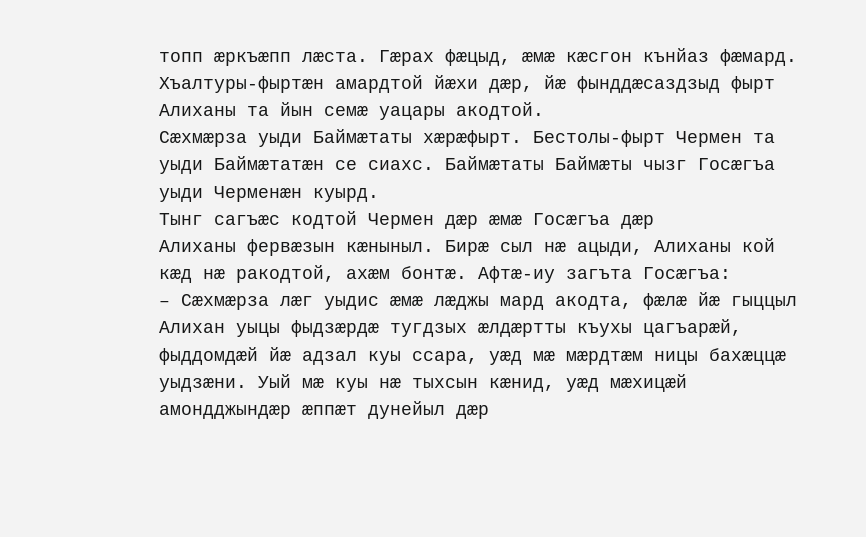топп æркъæпп лæста. Гæрах фæцыд, æмæ кæсгон кънйаз фæмард. Хъалтуры-фыртæн амардтой йæхи дæр, йæ фынддæсаздзыд фырт Алиханы та йын семæ уацары акодтой.
Сæхмæрза уыди Баймæтаты хæрæфырт. Бестолы-фырт Чермен та уыди Баймæтатæн се сиахс. Баймæтаты Баймæты чызг Госæгъа уыди Черменæн куырд.
Тынг сагъæс кодтой Чермен дæр æмæ Госæгъа дæр
Алиханы фервæзын кæныныл. Бирæ сыл нæ ацыди, Алиханы кой кæд нæ ракодтой, ахæм бонтæ. Афтæ-иу загъта Госæгъа:
– Сæхмæрза лæг уыдис æмæ лæджы мард акодта, фæлæ йæ гыццыл Алихан уыцы фыдзæрдæ тугдзых æлдæртты къухы цагъарæй, фыддомдæй йæ адзал куы ссара, уæд мæ мæрдтæм ницы бахæццæ уыдзæни. Уый мæ куы нæ тыхсын кæнид, уæд мæхицæй амондджындæр æппæт дунейыл дæр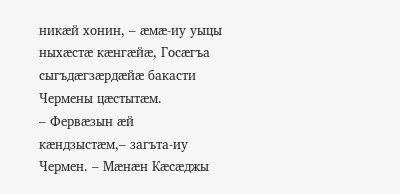никæй хонин, – æмæ-иу уыцы ныхæстæ кæнгæйæ, Госæгъа сыгъдæгзæрдæйæ бакасти Чермены цæстытæм.
– Фервæзын æй кæндзыстæм,– загъта-иу Чермен. – Мæнæн Кæсæджы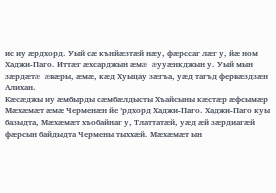ис иу æрдхорд. Уый сæ кънйæзтæй нæу, фæрссаг лæг у, йæ ном Хаджи-Паго. Иттæг æхсарджын æмæ æууæнкджын у. Уый мын зæрдæтæ æвæры, æмæ, кæд Хуыцау зæгъа, уæд тагъд фервæздзæн Алихан.
Кæсæджы иу æмбырды сæмбæлдысты Хъайсыны кæстæр æфсымæр Мæхæмæт æмæ Черменæн йе ’рдхорд Хаджи-Паго. Хаджи-Паго куы базыдта, Мæхæмæт хъобайнаг у, Тлаттатæй, уæд æй зæрдиагæй фæрсын байдыдта Чермены тыххæй. Мæхæмæт ын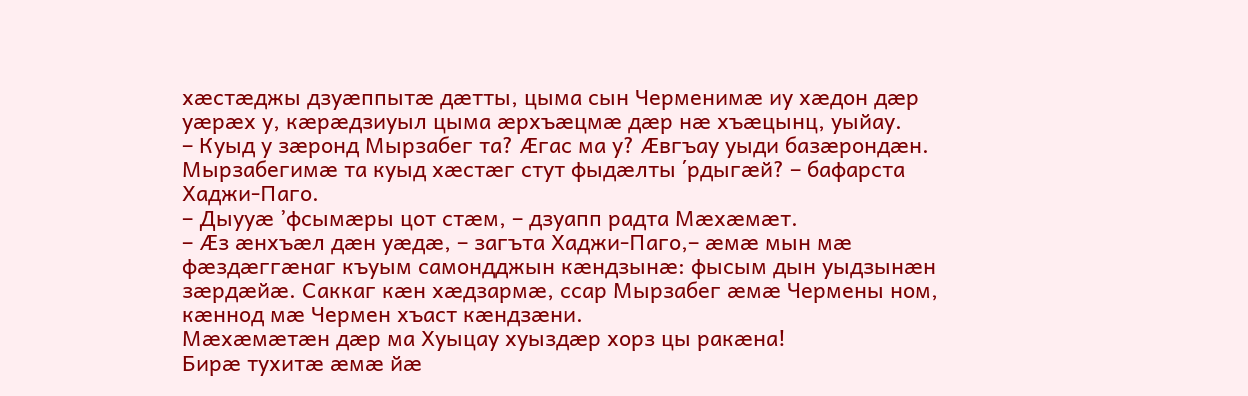хæстæджы дзуæппытæ дæтты, цыма сын Черменимæ иу хæдон дæр уæрæх у, кæрæдзиуыл цыма æрхъæцмæ дæр нæ хъæцынц, уыйау.
– Куыд у зæронд Мырзабег та? Æгас ма у? Æвгъау уыди базæрондæн. Мырзабегимæ та куыд хæстæг стут фыдæлты ΄рдыгæй? – бафарста Хаджи-Паго.
– Дыууæ ’фсымæры цот стæм, – дзуапп радта Мæхæмæт.
– Æз æнхъæл дæн уæдæ, – загъта Хаджи-Паго,– æмæ мын мæ фæздæггæнаг къуым самондджын кæндзынæ: фысым дын уыдзынæн зæрдæйæ. Саккаг кæн хæдзармæ, ссар Мырзабег æмæ Чермены ном, кæннод мæ Чермен хъаст кæндзæни.
Мæхæмæтæн дæр ма Хуыцау хуыздæр хорз цы ракæна!
Бирæ тухитæ æмæ йæ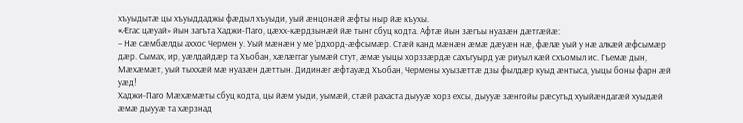хъуыдытæ цы хъуыддаджы фæдыл хъуыди, уый æнцонæй æфты ныр йæ къухы.
«Æгас цæуай» йын загъта Хаджи-Паго, цæхх-кæрдзынæй йæ тынг сбуц кодта. Афтæ йын зæгъы нуазæн дæтгæйæ:
– Нæ сæмбæлды аххос Чермен у. Уый мæнæн у ме ’рдхорд-æфсымæр. Стæй канд мæнæн æмæ дæуæн нæ, фæлæ уый у нæ алкæй æфсымæр дæр. Сымах, ир, уæлдайдæр та Хъобан, хæлæггаг уымæй стут, æмæ уыцы хорззæрдæ сахъгуырд уæ риуыл кæй схъомыл ис. Гъемæ дын, Мæхæмæт, уый тыххæй мæ нуазæн дæттын. Дидинæг æфтауæд Хъобан, Чермены хуызæттæ дзы фылдæр куыд æнтыса, уыцы боны фарн æй уæд!
Хаджи-Паго Мæхæмæты сбуц кодта, цы йæм уыди, уымæй, стæй рахаста дыууæ хорз ехсы, дыууæ зæнгойы рæсугъд хуыйæндагæй хуыдæй æмæ дыууæ та хæрзнад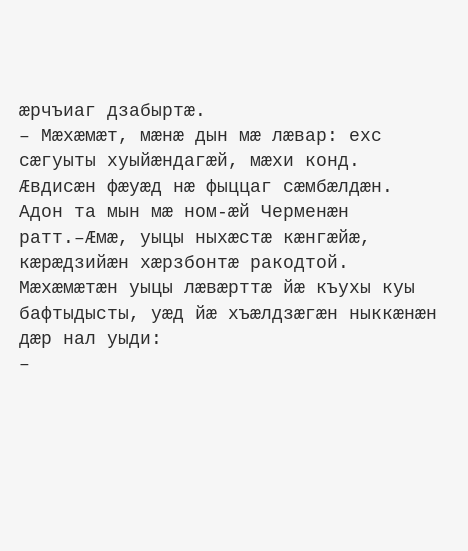æрчъиаг дзабыртæ.
– Мæхæмæт, мæнæ дын мæ лæвар: ехс сæгуыты хуыйæндагæй, мæхи конд. Æвдисæн фæуæд нæ фыццаг сæмбæлдæн. Адон та мын мæ ном-æй Черменæн ратт.–Æмæ, уыцы ныхæстæ кæнгæйæ, кæрæдзийæн хæрзбонтæ ракодтой.
Мæхæмæтæн уыцы лæвæрттæ йæ къухы куы бафтыдысты, уæд йæ хъæлдзæгæн ныккæнæн дæр нал уыди:
–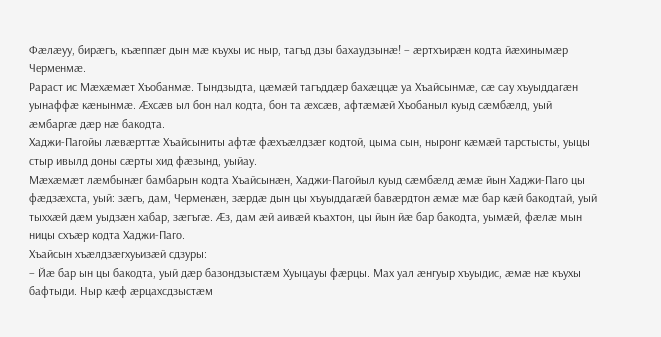Фæлæуу, бирæгъ, къæппæг дын мæ къухы ис ныр, тагъд дзы бахаудзынæ! – æртхъирæн кодта йæхинымæр Черменмæ.
Рараст ис Мæхæмæт Хъобанмæ. Тындзыдта, цæмæй тагъддæр бахæццæ уа Хъайсынмæ, сæ сау хъуыддагæн уынаффæ кæнынмæ. Æхсæв ыл бон нал кодта, бон та æхсæв, афтæмæй Хъобаныл куыд сæмбæлд, уый æмбаргæ дæр нæ бакодта.
Хаджи-Пагойы лæвæрттæ Хъайсыниты афтæ фæхъæлдзæг кодтой, цыма сын, ныронг кæмæй тарстысты, уыцы стыр ивылд доны сæрты хид фæзынд, уыйау.
Мæхæмæт лæмбынæг бамбарын кодта Хъайсынæн, Хаджи-Пагойыл куыд сæмбæлд æмæ йын Хаджи-Паго цы фæдзæхста, уый: зæгъ, дам, Черменæн, зæрдæ дын цы хъуыддагæй бавæрдтон æмæ мæ бар кæй бакодтай, уый тыххæй дæм уыдзæн хабар, зæгъгæ. Æз, дам æй аивæй къахтон, цы йын йæ бар бакодта, уымæй, фæлæ мын ницы схъæр кодта Хаджи-Паго.
Хъайсын хъæлдзæгхуьизæй сдзуры:
– Йæ бар ын цы бакодта, уый дæр базондзыстæм Хуыцауы фæрцы. Мах уал æнгуыр хъуыдис, æмæ нæ къухы бафтыди. Ныр кæф æрцахсдзыстæм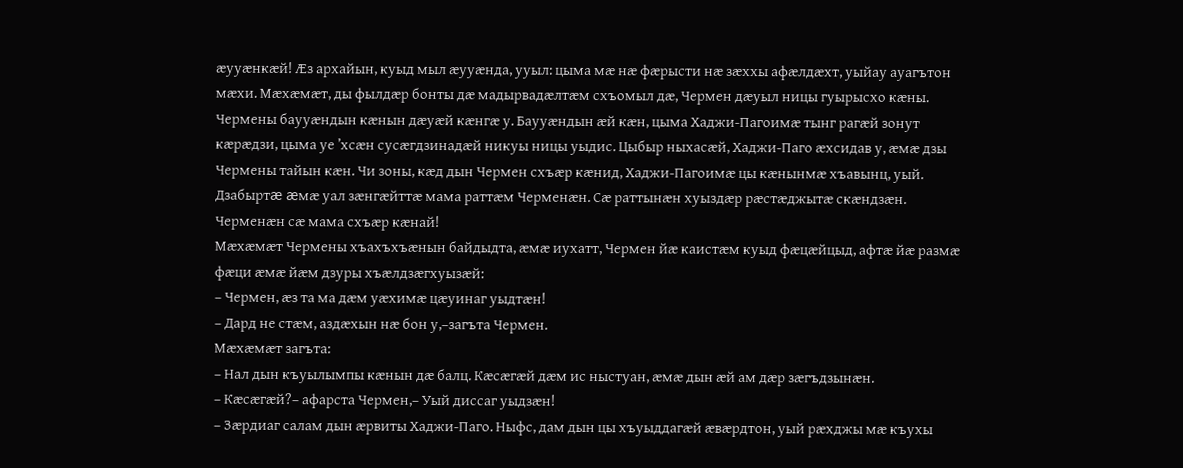æууæнкæй! Æз архайын, куыд мыл æууæнда, ууыл: цыма мæ нæ фæрысти нæ зæххы афæлдæхт, уыйау ауагътон мæхи. Мæхæмæт, ды фылдæр бонты дæ мадырвадæлтæм схъомыл дæ, Чермен дæуыл ницы гуырысхо кæны. Чермены баууæндын кæнын дæуæй кæнгæ у. Баууæндын æй кæн, цыма Хаджи-Пагоимæ тынг рагæй зонут кæрæдзи, цыма уе ’хсæн сусæгдзинадæй никуы ницы уыдис. Цыбыр ныхасæй, Хаджи-Паго æхсидав у, æмæ дзы Чермены тайын кæн. Чи зоны, кæд дын Чермен схъæр кæнид, Хаджи-Пагоимæ цы кæнынмæ хъавынц, уый. Дзабыртæ æмæ уал зæнгæйттæ мама раттæм Черменæн. Сæ раттынæн хуыздæр рæстæджытæ скæндзæн. Черменæн сæ мама схъæр кæнай!
Мæхæмæт Чермены хъахъхъæнын байдыдта, æмæ иухатт, Чермен йæ каистæм куыд фæцæйцыд, афтæ йæ размæ фæци æмæ йæм дзуры хъæлдзæгхуызæй:
– Чермен, æз та ма дæм уæхимæ цæуинаг уыдтæн!
– Дард не стæм, аздæхын нæ бон у,–загъта Чермен.
Мæхæмæт загъта:
– Нал дын къуылымпы кæнын дæ балц. Кæсæгæй дæм ис ныстуан, æмæ дын æй ам дæр зæгъдзынæн.
– Кæсæгæй?– афарста Чермен,– Уый диссаг уыдзæн!
– Зæрдиаг салам дын æрвиты Хаджи-Паго. Ныфс, дам дын цы хъуыддагæй æвæрдтон, уый рæхджы мæ къухы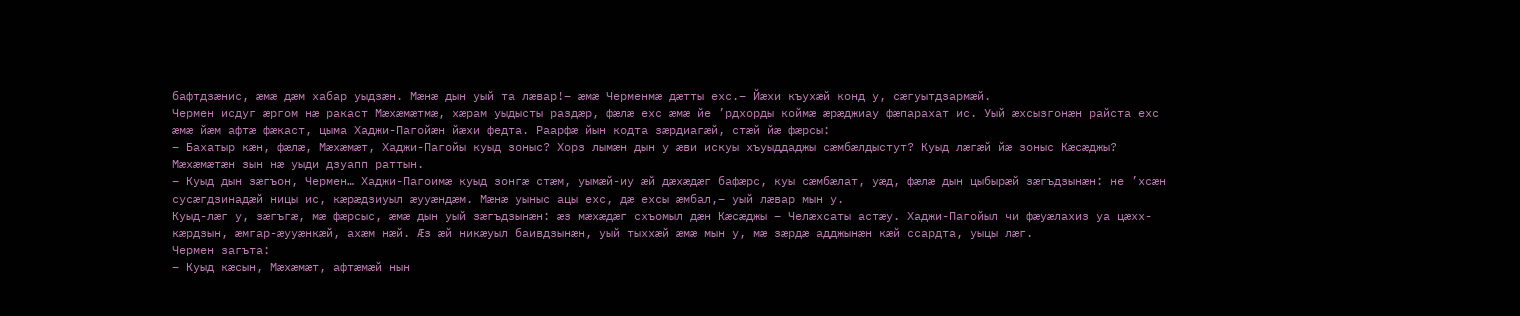бафтдзæнис, æмæ дæм хабар уыдзæн. Мæнæ дын уый та лæвар!– æмæ Черменмæ дæтты ехс.– Йæхи къухæй конд у, сæгуытдзармæй.
Чермен исдуг æргом нæ ракаст Мæхæмæтмæ, хæрам уыдысты раздæр, фæлæ ехс æмæ йе ’рдхорды коймæ æрæджиау фæпарахат ис. Уый æхсызгонæн райста ехс æмæ йæм афтæ фæкаст, цыма Хаджи-Пагойæн йæхи федта. Раарфæ йын кодта зæрдиагæй, стæй йæ фæрсы:
– Бахатыр кæн, фæлæ, Мæхæмæт, Хаджи-Пагойы куыд зоныс? Хорз лымæн дын у æви искуы хъуыддаджы сæмбæлдыстут? Куыд лæгæй йæ зоныс Кæсæджы?
Мæхæмæтæн зын нæ уыди дзуапп раттын.
– Куыд дын зæгъон, Чермен… Хаджи-Пагоимæ куыд зонгæ стæм, уымæй-иу æй дæхæдæг бафæрс, куы сæмбæлат, уæд, фæлæ дын цыбырæй зæгъдзынæн: не ’хсæн сусæгдзинадæй ницы ис, кæрæдзиуыл æууæндæм. Мæнæ уыныс ацы ехс, дæ ехсы æмбал,– уый лæвар мын у.
Куыд-лæг у, зæгъгæ, мæ фæрсыс, æмæ дын уый зæгъдзынæн: æз мæхæдæг схъомыл дæн Кæсæджы – Челæхсаты астæу. Хаджи-Пагойыл чи фæуæлахиз уа цæхх- кæрдзын, æмгар-æууæнкæй, ахæм нæй. Æз æй никæуыл баивдзынæн, уый тыххæй æмæ мын у, мæ зæрдæ адджынæн кæй ссардта, уыцы лæг.
Чермен загъта:
– Куыд кæсын, Мæхæмæт, афтæмæй нын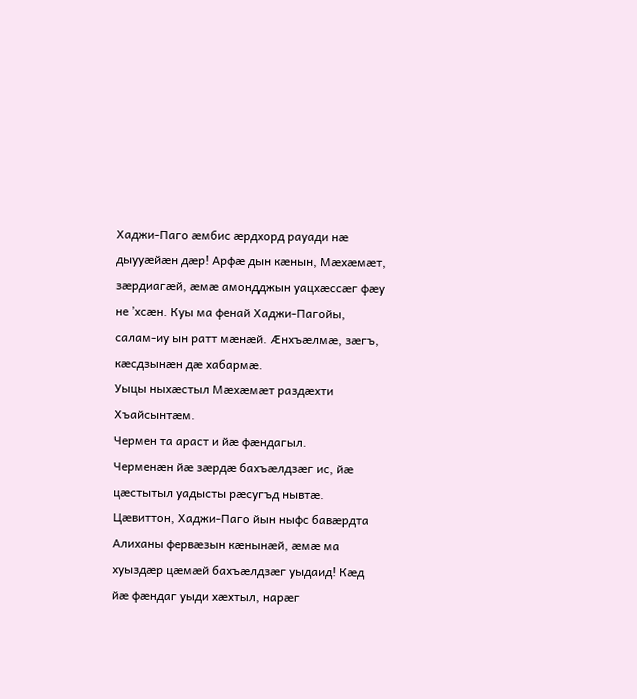Хаджи-Паго æмбис æрдхорд рауади нæ дыууæйæн дæр! Арфæ дын кæнын, Мæхæмæт, зæрдиагæй, æмæ амондджын уацхæссæг фæу не ’хсæн. Куы ма фенай Хаджи-Пагойы, салам-иу ын ратт мæнæй. Æнхъæлмæ, зæгъ, кæсдзынæн дæ хабармæ.
Уыцы ныхæстыл Мæхæмæт раздæхти Хъайсынтæм.
Чермен та араст и йæ фæндагыл.
Черменæн йæ зæрдæ бахъæлдзæг ис, йæ цæстытыл уадысты рæсугъд нывтæ. Цæвиттон, Хаджи-Паго йын ныфс бавæрдта Алиханы фервæзын кæнынæй, æмæ ма хуыздæр цæмæй бахъæлдзæг уыдаид! Кæд йæ фæндаг уыди хæхтыл, нарæг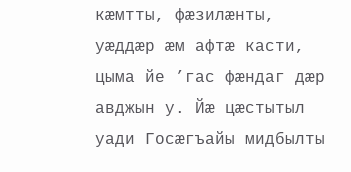кæмтты, фæзилæнты, уæддæр æм афтæ касти, цыма йе ’гас фæндаг дæр авджын у. Йæ цæстытыл уади Госæгъайы мидбылты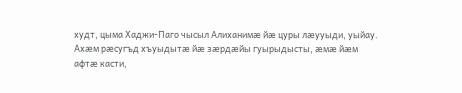худт, цыма Хаджи-Паго чысыл Алиханимæ йæ цуры лæууыди, уыйау.
Ахæм рæсугъд хъуыдытæ йæ зæрдæйы гуырыдысты, æмæ йæм афтæ касти,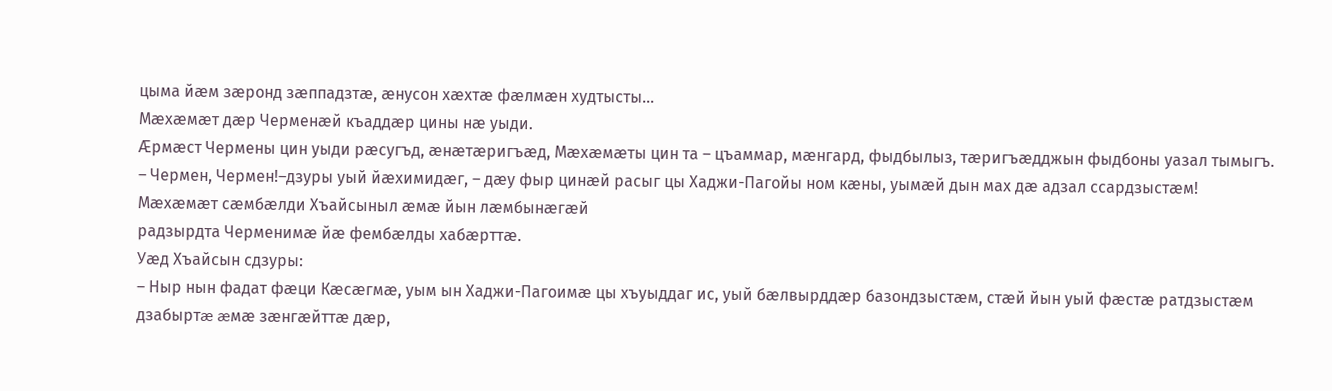цыма йæм зæронд зæппадзтæ, æнусон хæхтæ фæлмæн худтысты…
Мæхæмæт дæр Черменæй къаддæр цины нæ уыди.
Æрмæст Чермены цин уыди рæсугъд, æнæтæригъæд, Мæхæмæты цин та – цъаммар, мæнгард, фыдбылыз, тæригъæдджын фыдбоны уазал тымыгъ.
– Чермен, Чермен!–дзуры уый йæхимидæг, – дæу фыр цинæй расыг цы Хаджи-Пагойы ном кæны, уымæй дын мах дæ адзал ссардзыстæм!
Мæхæмæт сæмбæлди Хъайсыныл æмæ йын лæмбынæгæй
радзырдта Черменимæ йæ фембæлды хабæрттæ.
Уæд Хъайсын сдзуры:
– Ныр нын фадат фæци Кæсæгмæ, уым ын Хаджи-Пагоимæ цы хъуыддаг ис, уый бæлвырддæр базондзыстæм, стæй йын уый фæстæ ратдзыстæм дзабыртæ æмæ зæнгæйттæ дæр,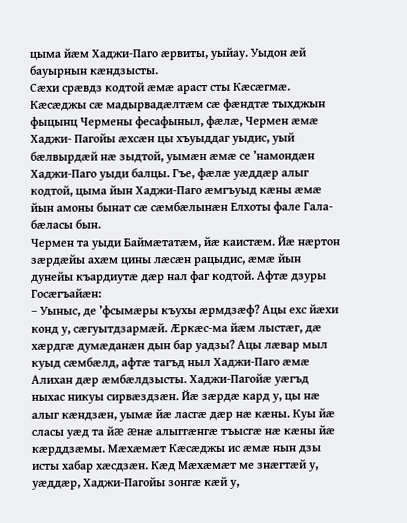цыма йæм Хаджи-Паго æрвиты, уыйау. Уыдон æй бауырнын кæндзысты.
Сæхи срæвдз кодтой æмæ араст сты Кæсæгмæ. Кæсæджы сæ мадырвадæлтæм сæ фæндтæ тыхджын фыцынц Чермены фесафыныл, фæлæ, Чермен æмæ Хаджи- Пагойы æхсæн цы хъуыддаг уыдис, уый бæлвырдæй нæ зыдтой, уымæн æмæ се ’намондæн Хаджи-Паго уыди балцы. Гъе, фæлæ уæддæр алыг кодтой, цыма йын Хаджи-Паго æмгъуыд кæны æмæ йын амоны бынат сæ сæмбæлынæн Елхоты фале Гала-бæласы бын.
Чермен та уыди Баймæтатæм, йæ каистæм. Йæ нæртон зæрдæйы ахæм цины лæсæн рацыдис, æмæ йын дунейы къардиутæ дæр нал фаг кодтой. Афтæ дзуры Госæгъайæн:
– Уыныс, де ’фсымæры къухы æрмдзæф? Ацы ехс йæхи конд у, сæгуытдзармæй. Æркæс-ма йæм лыстæг, дæ хæрдгæ думæданæн дын бар уадзы? Ацы лæвар мыл куыд сæмбæлд, афтæ тагъд ныл Хаджи-Паго æмæ Алихан дæр æмбæлдзысты. Хаджи-Пагойæ уæгъд ныхас никуы сирвæздзæн. Йæ зæрдæ кард у, цы нæ алыг кæндзæн, уымæ йæ ласгæ дæр нæ кæны. Куы йæ сласы уæд та йæ æнæ алыггæнгæ тъысгæ нæ кæны йæ кæрддзæмы. Мæхæмæт Кæсæджы ис æмæ нын дзы исты хабар хæсдзæн. Кæд Мæхæмæт ме знæгтæй у, уæддæр, Хаджи-Пагойы зонгæ кæй у,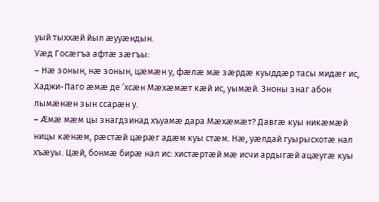уый тыххæй йыл æууæндын.
Уæд Госæгъа афтæ зæгъы:
– Нæ зонын, нæ зонын, цæмæн у, фæлæ мæ зæрдæ куыддæр тасы мидæг ис, Хаджи-Паго æмæ де ’хсæн Мæхæмæт кæй ис, уымæй. Зноны знаг абон лымæнæн зын ссарæн у.
– Æмæ мæм цы знагдзинад хъуамæ дара Мæхæмæт? Давгæ куы никæмæй ницы кæнæм, рæстæй цæрæг адæм куы стæм. Нæ, уæлдай гуырысхотæ нал хъæуы. Цæй, бонмæ бирæ нал ис: хистæртæй мæ исчи ардыгæй ацæугæ куы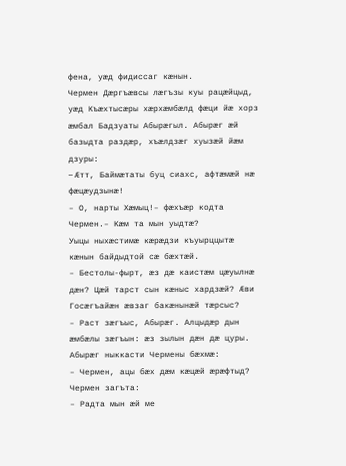фена, уæд фидиссаг кæнын.
Чермен Дæргъæвсы лæгъзы куы рацæйцыд, уæд Къæхтысæры хæрхæмбæлд фæци йæ хорз æмбал Бадзуаты Абырæгыл. Абырæг æй базыдта раздæр, хъæлдзæг хуызæй йæм дзуры:
– Æтт, Баймæтаты буц сиахс, афтæмæй нæ фæцæудзынæ!
– О, нарты Хæмыц!– фæхъæр кодта Чермен.– Кæм та мын уыдтæ?
Уыцы ныхæстимæ кæрæдзи къуырццытæ кæнын байдыдтой сæ бæхтæй.
– Бестолы-фырт, æз дæ каистæм цæуылнæ дæн? Цæй тарст сын кæныс хардзæй? Æви Госæгъайæн æвзаг бакæнынæй тæрсыс?
– Раст зæгъыс, Абырæг. Алцыдæр дын æмбæлы зæгъын: æз зылын дæн дæ цуры.
Абырæг ныккасти Чермены бæхмæ:
– Чермен, ацы бæх дæм кæцæй æрæфтыд?
Чермен загъта:
– Радта мын æй ме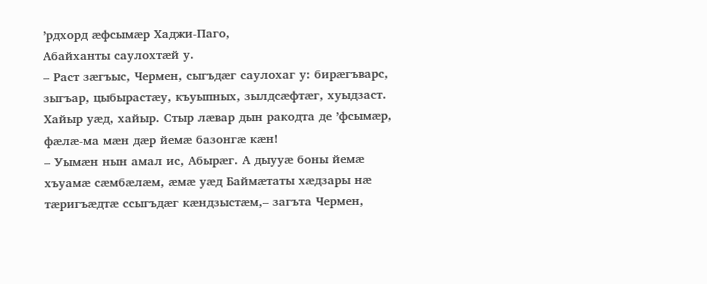’рдхорд æфсымæр Хаджи-Паго,
Абайханты саулохтæй у.
– Раст зæгъыс, Чермен, сыгъдæг саулохаг у: бирæгъварс, зыгъар, цыбырастæу, къуыпных, зылдсæфтæг, хуыдзаст. Хайыр уæд, хайыр. Стыр лæвар дын ракодта де ’фсымæр, фæлæ-ма мæн дæр йемæ базонгæ кæн!
– Уымæн нын амал ис, Абырæг. А дыууæ боны йемæ хъуамæ сæмбæлæм, æмæ уæд Баймæтаты хæдзары нæ тæригъæдтæ ссыгъдæг кæндзыстæм,– загъта Чермен,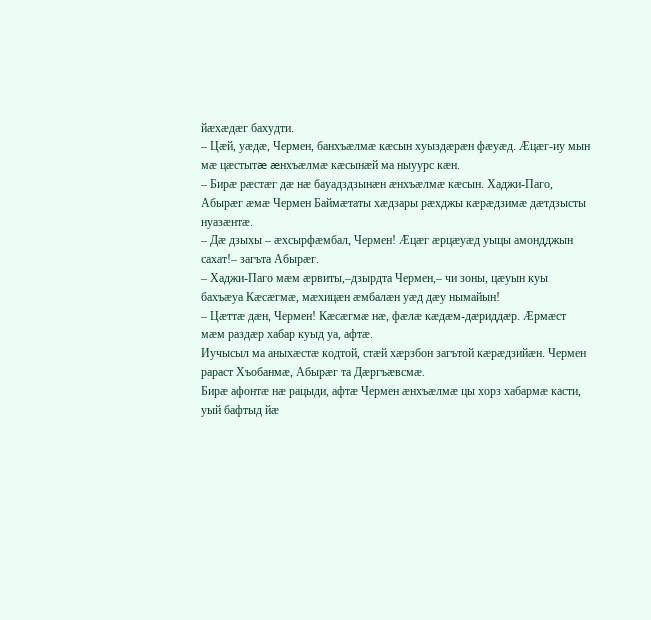йæхæдæг бахудти.
– Цæй, уæдæ, Чермен, банхъæлмæ кæсын хуыздæрæн фæуæд. Æцæг-иу мын мæ цæстытæ æнхъæлмæ кæсынæй ма ныуурс кæн.
– Бирæ рæстæг дæ нæ бауадздзынæн æнхъæлмæ кæсын. Хаджи-Паго, Абырæг æмæ Чермен Баймæтаты хæдзары рæхджы кæрæдзимæ дæтдзысты нуазæнтæ.
– Дæ дзыхы – æхсырфæмбал, Чермен! Æцæг æрцæуæд уыцы амондджын сахат!– загъта Абырæг.
– Хаджи-Паго мæм æрвиты,–дзырдта Чермен,– чи зоны, цæуын куы бахъæуа Кæсæгмæ, мæхицæн æмбалæн уæд дæу нымайын!
– Цæттæ дæн, Чермен! Кæсæгмæ нæ, фæлæ кæдæм-дæриддæр. Æрмæст мæм раздæр хабар куыд уа, афтæ.
Иучысыл ма аныхæстæ кодтой, стæй хæрзбон загътой кæрæдзийæн. Чермен рараст Хъобанмæ, Абырæг та Дæргъæвсмæ.
Бирæ афонтæ нæ рацыди, афтæ Чермен æнхъæлмæ цы хорз хабармæ касти, уый бафтыд йæ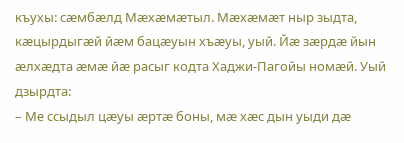къухы: сæмбæлд Мæхæмæтыл. Мæхæмæт ныр зыдта, кæцырдыгæй йæм бацæуын хъæуы, уый. Йæ зæрдæ йын æлхæдта æмæ йæ расыг кодта Хаджи-Пагойы номæй. Уый дзырдта:
– Ме ссыдыл цæуы æртæ боны, мæ хæс дын уыди дæ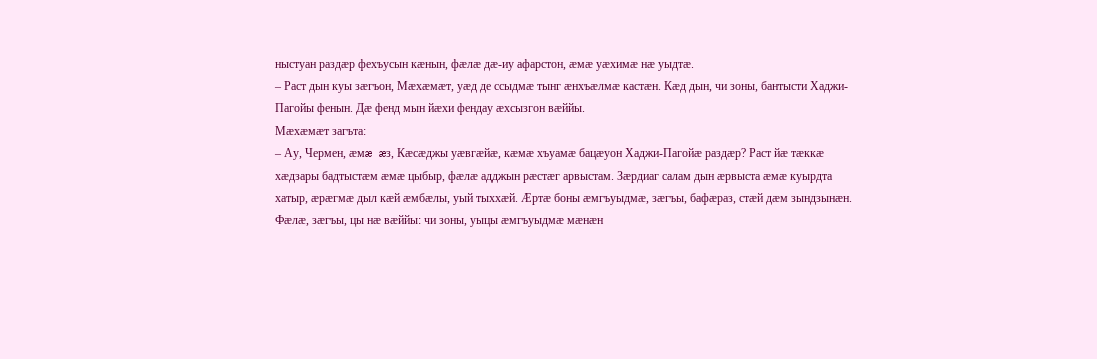ныстуан раздæр фехъусын кæнын, фæлæ дæ-иу афарстон, æмæ уæхимæ нæ уыдтæ.
– Раст дын куы зæгъон, Мæхæмæт, уæд де ссыдмæ тынг æнхъæлмæ кастæн. Кæд дын, чи зоны, бантысти Хаджи-Пагойы фенын. Дæ фенд мын йæхи фендау æхсызгон вæййы.
Мæхæмæт загъта:
– Ау, Чермен, æмæ æз, Кæсæджы уæвгæйæ, кæмæ хъуамæ бацæуон Хаджи-Пагойæ раздæр? Раст йæ тæккæ хæдзары бадтыстæм æмæ цыбыр, фæлæ адджын рæстæг арвыстам. Зæрдиаг салам дын æрвыста æмæ куырдта хатыр, æрæгмæ дыл кæй æмбæлы, уый тыххæй. Æртæ боны æмгъуыдмæ, зæгъы, бафæраз, стæй дæм зындзынæн. Фæлæ, зæгъы, цы нæ вæййы: чи зоны, уыцы æмгъуыдмæ мæнæн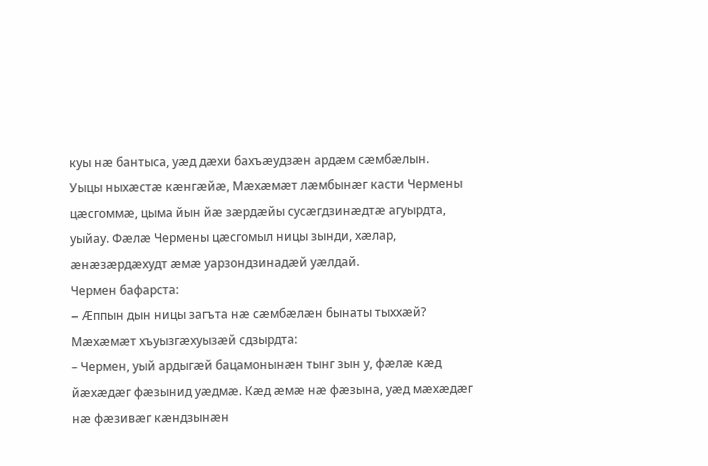куы нæ бантыса, уæд дæхи бахъæудзæн ардæм сæмбæлын.
Уыцы ныхæстæ кæнгæйæ, Мæхæмæт лæмбынæг касти Чермены цæсгоммæ, цыма йын йæ зæрдæйы сусæгдзинæдтæ агуырдта, уыйау. Фæлæ Чермены цæсгомыл ницы зынди, хæлар, æнæзæрдæхудт æмæ уарзондзинадæй уæлдай.
Чермен бафарста:
– Æппын дын ницы загъта нæ сæмбæлæн бынаты тыххæй?
Мæхæмæт хъуызгæхуызæй сдзырдта:
– Чермен, уый ардыгæй бацамонынæн тынг зын у, фæлæ кæд йæхæдæг фæзынид уæдмæ. Кæд æмæ нæ фæзына, уæд мæхæдæг нæ фæзивæг кæндзынæн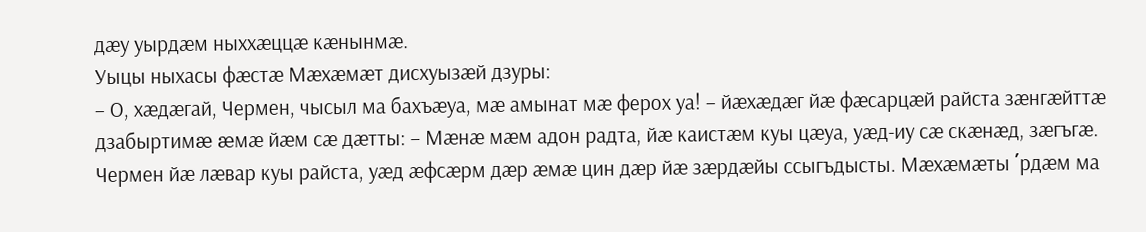дæу уырдæм ныххæццæ кæнынмæ.
Уыцы ныхасы фæстæ Мæхæмæт дисхуызæй дзуры:
– О, хæдæгай, Чермен, чысыл ма бахъæуа, мæ амынат мæ ферох уа! – йæхæдæг йæ фæсарцæй райста зæнгæйттæ дзабыртимæ æмæ йæм сæ дæтты: – Мæнæ мæм адон радта, йæ каистæм куы цæуа, уæд-иу сæ скæнæд, зæгъгæ.
Чермен йæ лæвар куы райста, уæд æфсæрм дæр æмæ цин дæр йæ зæрдæйы ссыгъдысты. Мæхæмæты ΄рдæм ма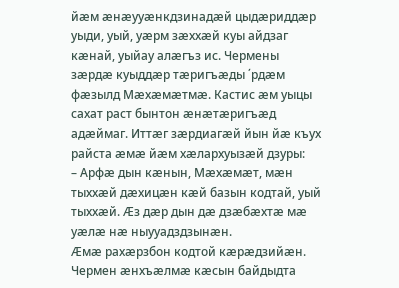йæм æнæууæнкдзинадæй цыдæриддæр уыди, уый, уæрм зæххæй куы айдзаг кæнай, уыйау алæгъз ис. Чермены зæрдæ куыддæр тæригъæды ΄рдæм фæзылд Мæхæмæтмæ. Кастис æм уыцы сахат раст бынтон æнæтæригъæд адæймаг. Иттæг зæрдиагæй йын йæ къух райста æмæ йæм хæлархуызæй дзуры:
– Арфæ дын кæнын, Мæхæмæт, мæн тыххæй дæхицæн кæй базын кодтай, уый тыххæй. Æз дæр дын дæ дзæбæхтæ мæ уæлæ нæ ныууадздзынæн.
Æмæ рахæрзбон кодтой кæрæдзийæн.
Чермен æнхъæлмæ кæсын байдыдта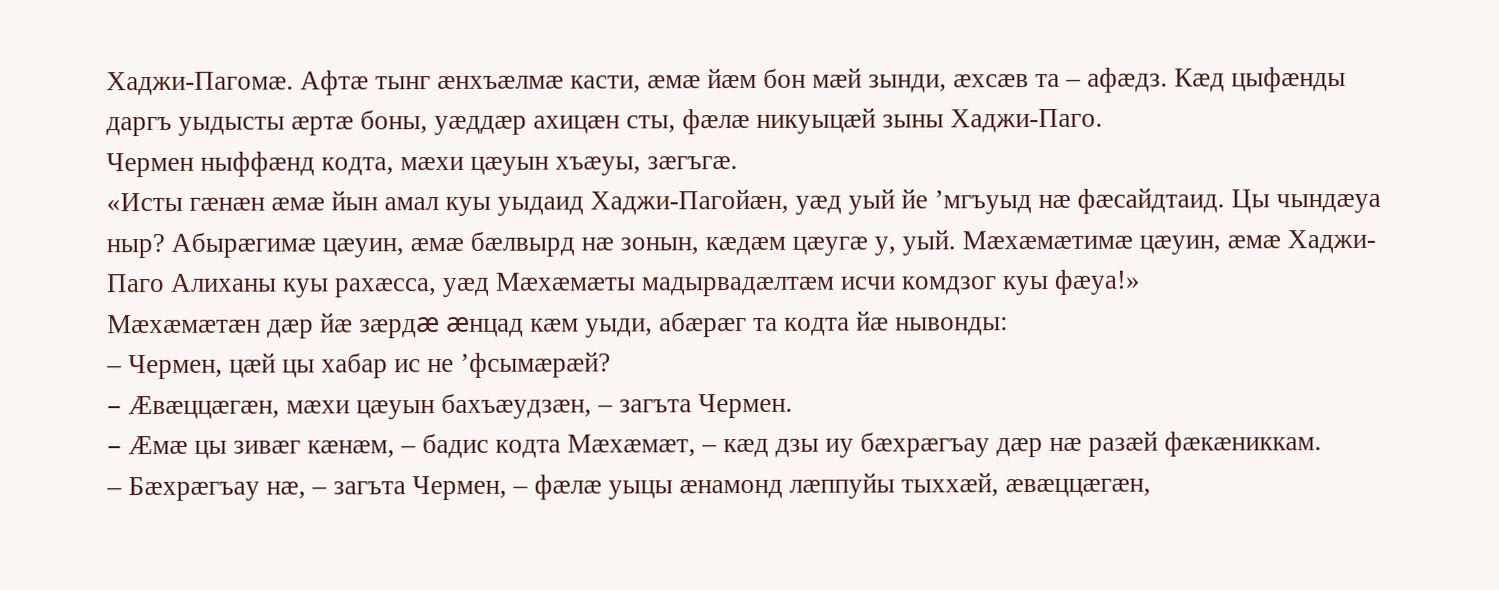Хаджи-Пагомæ. Афтæ тынг æнхъæлмæ касти, æмæ йæм бон мæй зынди, æхсæв та – афæдз. Кæд цыфæнды даргъ уыдысты æртæ боны, уæддæр ахицæн сты, фæлæ никуыцæй зыны Хаджи-Паго.
Чермен ныффæнд кодта, мæхи цæуын хъæуы, зæгъгæ.
«Исты гæнæн æмæ йын амал куы уыдаид Хаджи-Пагойæн, уæд уый йе ’мгъуыд нæ фæсайдтаид. Цы чындæуа ныр? Абырæгимæ цæуин, æмæ бæлвырд нæ зонын, кæдæм цæугæ у, уый. Мæхæмæтимæ цæуин, æмæ Хаджи-Паго Алиханы куы рахæсса, уæд Мæхæмæты мадырвадæлтæм исчи комдзог куы фæуа!»
Мæхæмæтæн дæр йæ зæрдæ æнцад кæм уыди, абæрæг та кодта йæ нывонды:
– Чермен, цæй цы хабар ис не ’фсымæрæй?
– Æвæццæгæн, мæхи цæуын бахъæудзæн, – загъта Чермен.
– Æмæ цы зивæг кæнæм, – бадис кодта Мæхæмæт, – кæд дзы иу бæхрæгъау дæр нæ разæй фæкæниккам.
– Бæхрæгъау нæ, – загъта Чермен, – фæлæ уыцы æнамонд лæппуйы тыххæй, æвæццæгæн,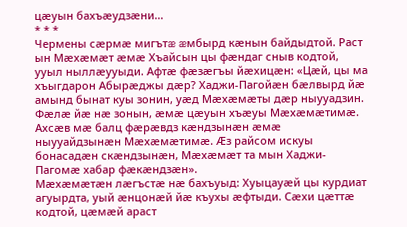цæуын бахъæудзæни…
* * *
Чермены сæрмæ мигътæ æмбырд кæнын байдыдтой. Раст ын Мæхæмæт æмæ Хъайсын цы фæндаг сныв кодтой, ууыл ныллæууыди. Афтæ фæзæгъы йæхицæн: «Цæй, цы ма хъыгдарон Абырæджы дæр? Хаджи-Пагойæн бæлвырд йæ амынд бынат куы зонин, уæд Мæхæмæты дæр ныууадзин. Фæлæ йæ нæ зонын, æмæ цæуын хъæуы Мæхæмæтимæ. Ахсæв мæ балц фæрæвдз кæндзынæн æмæ ныууайдзынæн Мæхæмæтимæ. Æз райсом искуы бонасадæн скæндзынæн, Мæхæмæт та мын Хаджи-Пагомæ хабар фæкæндзæн».
Мæхæмæтæн лæгъстæ нæ бахъуыд: Хуыцауæй цы курдиат агуырдта, уый æнцонæй йæ къухы æфтыди. Сæхи цæттæ кодтой, цæмæй араст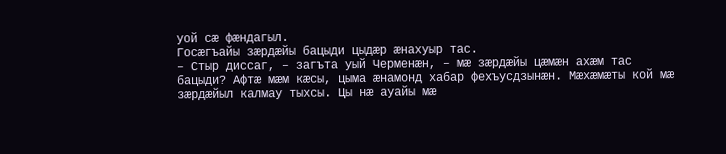уой сæ фæндагыл.
Госæгъайы зæрдæйы бацыди цыдæр æнахуыр тас.
– Стыр диссаг, – загъта уый Черменæн, – мæ зæрдæйы цæмæн ахæм тас бацыди? Афтæ мæм кæсы, цыма æнамонд хабар фехъусдзынæн. Мæхæмæты кой мæ зæрдæйыл калмау тыхсы. Цы нæ ауайы мæ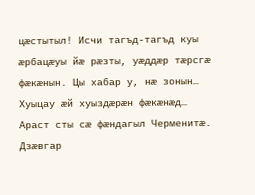цæстытыл! Исчи тагъд-тагъд куы æрбацæуы йæ рæзты, уæддæр тæрсгæ фæкæнын. Цы хабар у, нæ зонын… Хуыцау æй хуыздæрæн фæкæнæд…
Араст сты сæ фæндагыл Черменитæ. Дзæвгар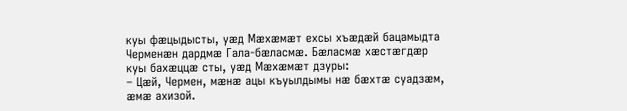куы фæцыдысты, уæд Мæхæмæт ехсы хъæдæй бацамыдта Черменæн дардмæ Гала-бæласмæ. Бæласмæ хæстæгдæр куы бахæццæ сты, уæд Мæхæмæт дзуры:
– Цæй, Чермен, мæнæ ацы къуылдымы нæ бæхтæ суадзæм, æмæ ахизой.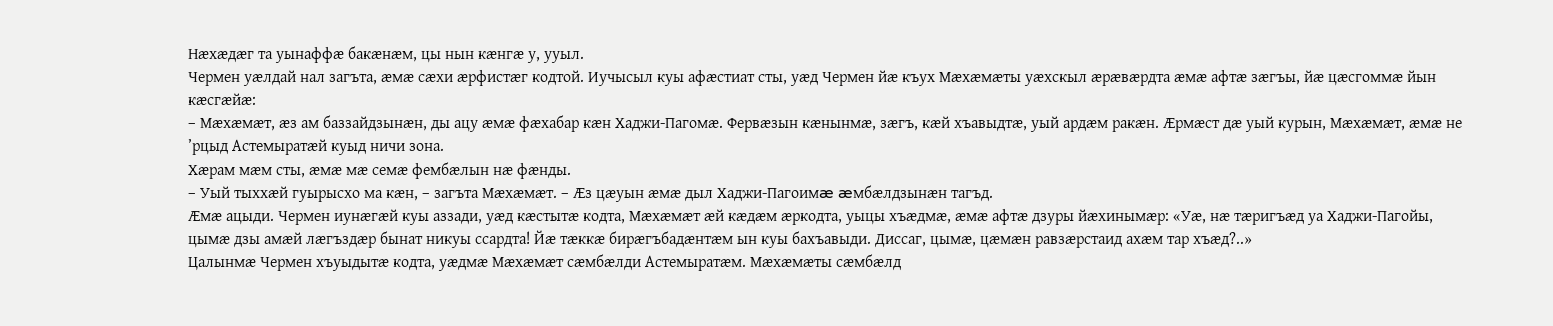Нæхæдæг та уынаффæ бакæнæм, цы нын кæнгæ у, ууыл.
Чермен уæлдай нал загъта, æмæ сæхи æрфистæг кодтой. Иучысыл куы афæстиат сты, уæд Чермен йæ къух Мæхæмæты уæхскыл æрæвæрдта æмæ афтæ зæгъы, йæ цæсгоммæ йын кæсгæйæ:
– Мæхæмæт, æз ам баззайдзынæн, ды ацу æмæ фæхабар кæн Хаджи-Пагомæ. Фервæзын кæнынмæ, зæгъ, кæй хъавыдтæ, уый ардæм ракæн. Æрмæст дæ уый курын, Мæхæмæт, æмæ не ’рцыд Астемыратæй куыд ничи зона.
Хæрам мæм сты, æмæ мæ семæ фембæлын нæ фæнды.
– Уый тыххæй гуырысхо ма кæн, – загъта Мæхæмæт. – Æз цæуын æмæ дыл Хаджи-Пагоимæ æмбæлдзынæн тагъд.
Æмæ ацыди. Чермен иунæгæй куы аззади, уæд кæстытæ кодта, Мæхæмæт æй кæдæм æркодта, уыцы хъæдмæ, æмæ афтæ дзуры йæхинымæр: «Уæ, нæ тæригъæд уа Хаджи-Пагойы, цымæ дзы амæй лæгъздæр бынат никуы ссардта! Йæ тæккæ бирæгъбадæнтæм ын куы бахъавыди. Диссаг, цымæ, цæмæн равзæрстаид ахæм тар хъæд?..»
Цалынмæ Чермен хъуыдытæ кодта, уæдмæ Мæхæмæт сæмбæлди Астемыратæм. Мæхæмæты сæмбæлд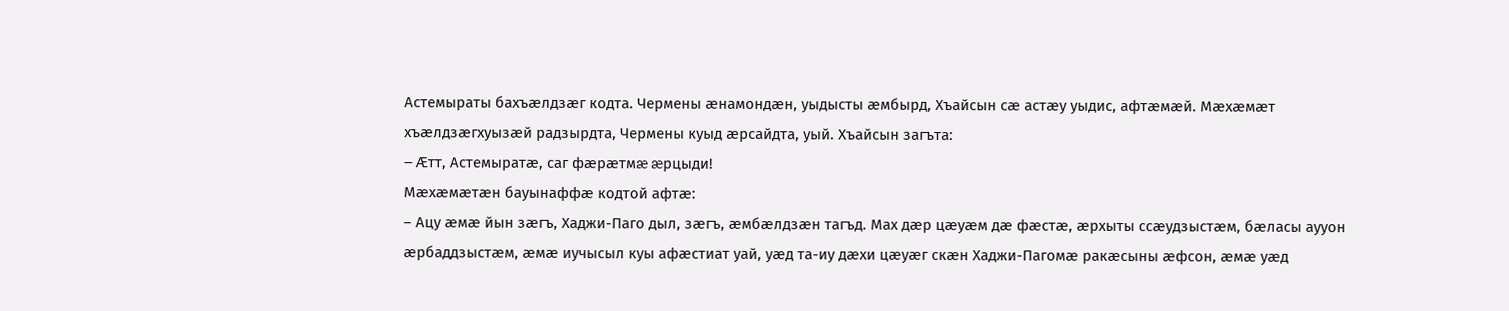Астемыраты бахъæлдзæг кодта. Чермены æнамондæн, уыдысты æмбырд, Хъайсын сæ астæу уыдис, афтæмæй. Мæхæмæт хъæлдзæгхуызæй радзырдта, Чермены куыд æрсайдта, уый. Хъайсын загъта:
– Æтт, Астемыратæ, саг фæрæтмæ æрцыди!
Мæхæмæтæн бауынаффæ кодтой афтæ:
– Ацу æмæ йын зæгъ, Хаджи-Паго дыл, зæгъ, æмбæлдзæн тагъд. Мах дæр цæуæм дæ фæстæ, æрхыты ссæудзыстæм, бæласы аууон æрбаддзыстæм, æмæ иучысыл куы афæстиат уай, уæд та-иу дæхи цæуæг скæн Хаджи-Пагомæ ракæсыны æфсон, æмæ уæд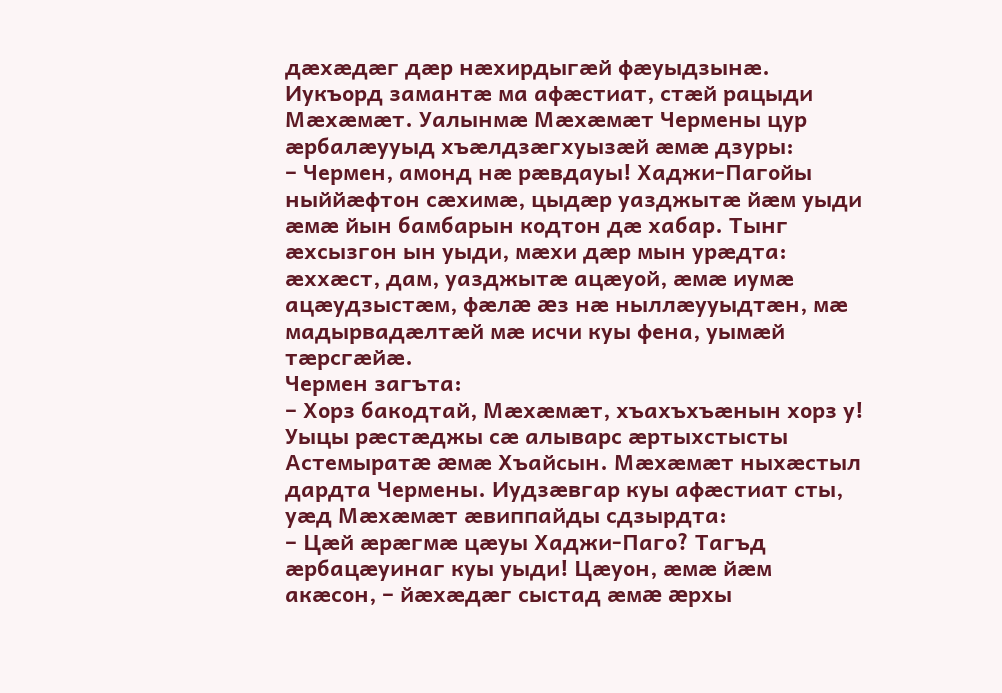дæхæдæг дæр нæхирдыгæй фæуыдзынæ.
Иукъорд замантæ ма афæстиат, стæй рацыди Мæхæмæт. Уалынмæ Мæхæмæт Чермены цур æрбалæууыд хъæлдзæгхуызæй æмæ дзуры:
– Чермен, амонд нæ рæвдауы! Хаджи-Пагойы ныййæфтон сæхимæ, цыдæр уазджытæ йæм уыди æмæ йын бамбарын кодтон дæ хабар. Тынг æхсызгон ын уыди, мæхи дæр мын урæдта: æххæст, дам, уазджытæ ацæуой, æмæ иумæ ацæудзыстæм, фæлæ æз нæ ныллæууыдтæн, мæ мадырвадæлтæй мæ исчи куы фена, уымæй тæрсгæйæ.
Чермен загъта:
– Хорз бакодтай, Мæхæмæт, хъахъхъæнын хорз у!
Уыцы рæстæджы сæ алыварс æртыхстысты Астемыратæ æмæ Хъайсын. Мæхæмæт ныхæстыл дардта Чермены. Иудзæвгар куы афæстиат сты, уæд Мæхæмæт æвиппайды сдзырдта:
– Цæй æрæгмæ цæуы Хаджи-Паго? Тагъд æрбацæуинаг куы уыди! Цæуон, æмæ йæм акæсон, – йæхæдæг сыстад æмæ æрхы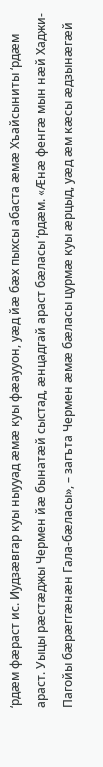‘рдæм фæраст ис. Иудзæвгар куы ныууад æмæ куы фæаууон, уæд йæ бæх пыхсы абаста æмæ Хъайсыниты ‘рдæм араст. Уыцы рæстæджы Чермен йæ бынатæй сыстад, æнцадгай араст бæласы ‘рдæм. «Æнæ фенгæ мын нæй Хаджи-Пагойы бæрæггæнæн Гала-бæласы», – загъта Чермен æмæ бæласы цурмæ куы æрцыд, уæд æм кæсы æдзынæгæй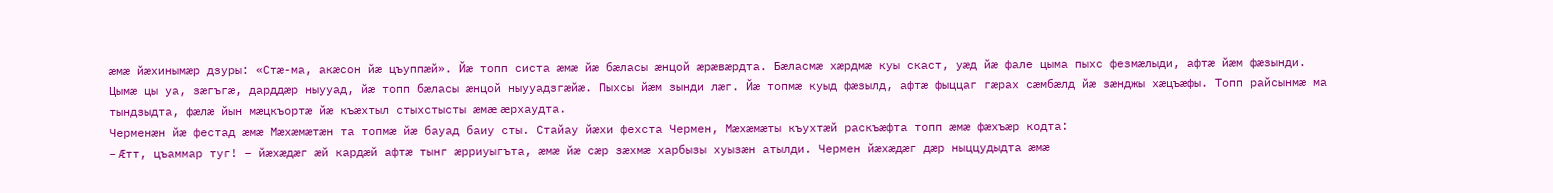æмæ йæхинымæр дзуры: «Стæ-ма, акæсон йæ цъуппæй». Йæ топп систа æмæ йæ бæласы æнцой æрæвæрдта. Бæласмæ хæрдмæ куы скаст, уæд йæ фале цыма пыхс фезмæлыди, афтæ йæм фæзынди.
Цымæ цы уа, зæгъгæ, дарддæр ныууад, йæ топп бæласы æнцой ныууадзгæйæ. Пыхсы йæм зынди лæг. Йæ топмæ куыд фæзылд, афтæ фыццаг гæрах сæмбæлд йæ зæнджы хæцъæфы. Топп райсынмæ ма тындзыдта, фæлæ йын мæцкъортæ йæ къæхтыл стыхстысты æмæ æрхаудта.
Черменæн йæ фестад æмæ Мæхæмæтæн та топмæ йæ бауад баиу сты. Стайау йæхи фехста Чермен, Мæхæмæты къухтæй раскъæфта топп æмæ фæхъæр кодта:
– Æтт, цъаммар туг! – йæхæдæг æй кардæй афтæ тынг æрриуыгъта, æмæ йæ сæр зæхмæ харбызы хуызæн атылди. Чермен йæхæдæг дæр ныццудыдта æмæ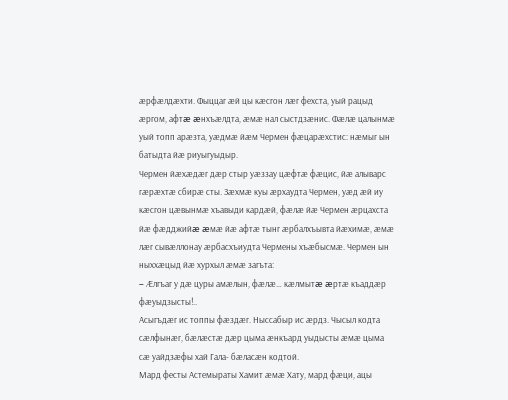æрфæлдæхти. Фыццаг æй цы кæсгон лæг фехста, уый рацыд æргом, афтæ æнхъæлдта, æмæ нал сыстдзæнис. Фæлæ цалынмæ уый топп арæзта, уæдмæ йæм Чермен фæцарæхстис: нæмыг ын батыдта йæ риуыгуыдыр.
Чермен йæхæдæг дæр стыр уæззау цæфтæ фæцис, йæ алыварс гæрæхтæ сбирæ сты. Зæхмæ куы æрхаудта Чермен, уæд æй иу кæсгон цæвынмæ хъавыди кардæй, фæлæ йæ Чермен æрцахста йæ фæдджийæ æмæ йæ афтæ тынг æрбалхъывта йæхимæ, æмæ лæг сывæллонау æрбасхъиудта Чермены хъæбысмæ. Чермен ын ныххæцыд йæ хурхыл æмæ загъта:
– Æлгъаг у дæ цуры амæлын, фæлæ… кæлмытæ æртæ къаддæр фæуыдзысты!..
Асыгъдæг ис топпы фæздæг. Ныссабыр ис æрдз. Чысыл кодта сæлфынæг, бæлæстæ дæр цыма æнкъард уыдысты æмæ цыма сæ уайдзæфы хай Гала- бæласæн кодтой.
Мард фесты Астемыраты Хамит æмæ Хату, мард фæци, ацы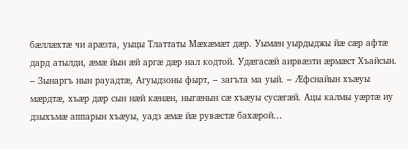бæллæхтæ чи арæзта, уыцы Тлаттаты Мæхæмæт дæр. Уымæн уырдыджы йæ сæр афтæ дард атылди, æмæ йын æй аргæ дæр нал кодтой. Удæгасæй аирвæзти æрмæст Хъайсын.
– Зынаргъ нын рауадтæ, Агуыдзоны фырт, – загъта ма уый. – Æфснайын хъæуы мæрдтæ, хъæр дæр сын нæй кæнæн, ныгæнын сæ хъæуы сусæгæй. Ацы калмы уæртæ иу дзыхъмæ аппарын хъæуы, уадз æмæ йæ рувæстæ бахæрой…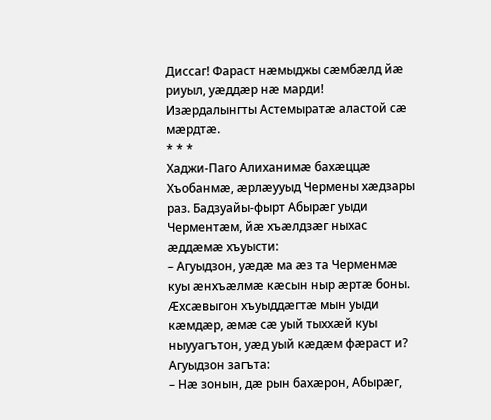Диссаг! Фараст нæмыджы сæмбæлд йæ риуыл, уæддæр нæ марди!
Изæрдалынгты Астемыратæ аластой сæ мæрдтæ.
* * *
Хаджи-Паго Алиханимæ бахæццæ Хъобанмæ, æрлæууыд Чермены хæдзары раз. Бадзуайы-фырт Абырæг уыди Черментæм, йæ хъæлдзæг ныхас æддæмæ хъуысти:
– Агуыдзон, уæдæ ма æз та Черменмæ куы æнхъæлмæ кæсын ныр æртæ боны. Æхсæвыгон хъуыддæгтæ мын уыди кæмдæр, æмæ сæ уый тыххæй куы ныууагътон, уæд уый кæдæм фæраст и?
Агуыдзон загъта:
– Нæ зонын, дæ рын бахæрон, Абырæг,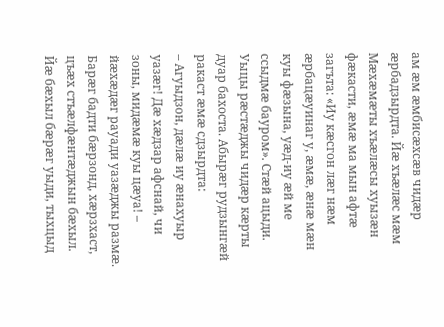ам æм æмбисæхсæв чидæр æрбадзырдта. Йæ хъæлæс мæм Мæхæмæты хъæлæсы хуызæн фæкасти, æмæ ма мын афтæ загъта: «Иу кæсгон лæг нæм æрбацæуинаг у, æмæ, æнæ мæн куы фæзына, уæд-иу æй ме ссыдмæ бауром». Стæй ацыди.
Уыцы рæстæджы чидæр кæрты дуар бахоста. Абырæг рудзынгæй ракаст æмæ сдзырдта:
– Агуыдзон, дæлæ иу æнахуыр уазæг! Дæ хæдзар афснай, чи зоны, мидæмæ куы цæуа! – йæхæдæг рауади уазæджы размæ.
Барæг бадти бæрзонд, хæрзхаст, цъæх стъæлфæнтæджын бæхыл. Йæ бæхыл бæрæг уыди, тыхцыд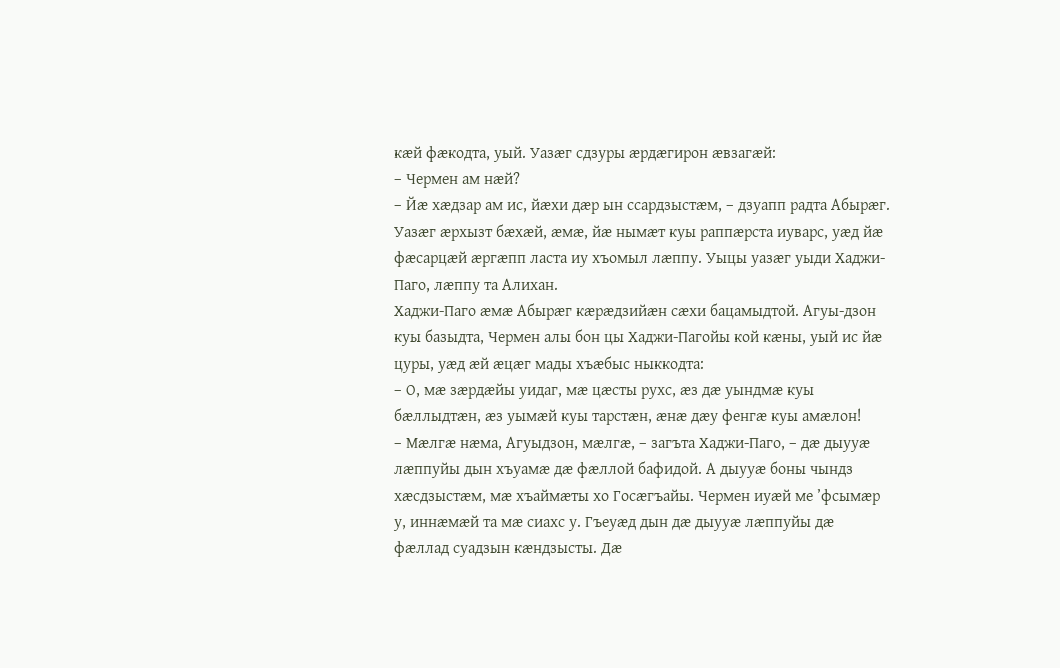кæй фæкодта, уый. Уазæг сдзуры æрдæгирон æвзагæй:
– Чермен ам нæй?
– Йæ хæдзар ам ис, йæхи дæр ын ссардзыстæм, – дзуапп радта Абырæг.
Уазæг æрхызт бæхæй, æмæ, йæ нымæт куы раппæрста иуварс, уæд йæ фæсарцæй æргæпп ласта иу хъомыл лæппу. Уыцы уазæг уыди Хаджи-Паго, лæппу та Алихан.
Хаджи-Паго æмæ Абырæг кæрæдзийæн сæхи бацамыдтой. Агуы-дзон куы базыдта, Чермен алы бон цы Хаджи-Пагойы кой кæны, уый ис йæ цуры, уæд æй æцæг мады хъæбыс ныккодта:
– О, мæ зæрдæйы уидаг, мæ цæсты рухс, æз дæ уындмæ куы бæллыдтæн, æз уымæй куы тарстæн, æнæ дæу фенгæ куы амæлон!
– Мæлгæ нæма, Агуыдзон, мæлгæ, – загъта Хаджи-Паго, – дæ дыууæ лæппуйы дын хъуамæ дæ фæллой бафидой. А дыууæ боны чындз хæсдзыстæм, мæ хъаймæты хо Госæгъайы. Чермен иуæй ме ’фсымæр у, иннæмæй та мæ сиахс у. Гъеуæд дын дæ дыууæ лæппуйы дæ фæллад суадзын кæндзысты. Дæ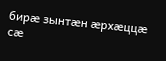бирæ зынтæн æрхæццæ сæ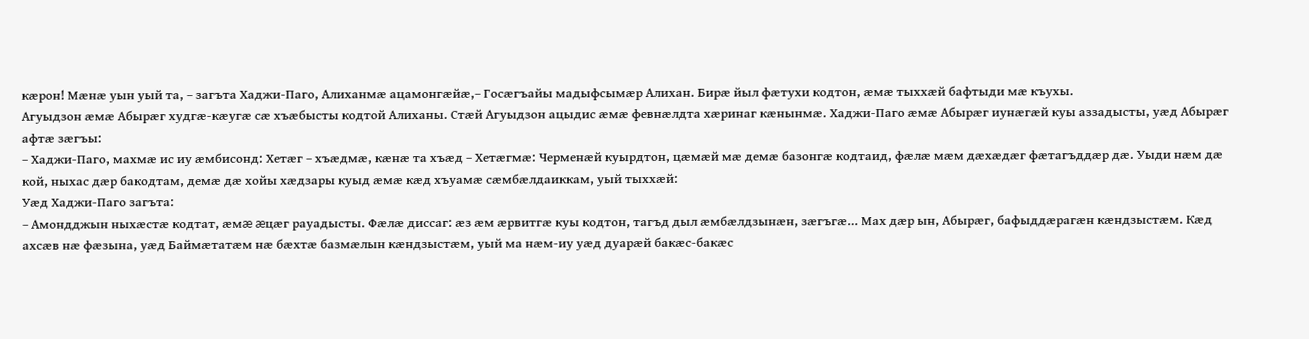кæрон! Мæнæ уын уый та, – загъта Хаджи-Паго, Алиханмæ ацамонгæйæ,– Госæгъайы мадыфсымæр Алихан. Бирæ йыл фæтухи кодтон, æмæ тыххæй бафтыди мæ къухы.
Агуыдзон æмæ Абырæг худгæ-кæугæ сæ хъæбысты кодтой Алиханы. Стæй Агуыдзон ацыдис æмæ февнæлдта хæринаг кæнынмæ. Хаджи-Паго æмæ Абырæг иунæгæй куы аззадысты, уæд Абырæг афтæ зæгъы:
– Хаджи-Паго, махмæ ис иу æмбисонд: Хетæг – хъæдмæ, кæнæ та хъæд – Хетæгмæ: Черменæй куырдтон, цæмæй мæ демæ базонгæ кодтаид, фæлæ мæм дæхæдæг фæтагъддæр дæ. Уыди нæм дæ кой, ныхас дæр бакодтам, демæ дæ хойы хæдзары куыд æмæ кæд хъуамæ сæмбæлдаиккам, уый тыххæй:
Уæд Хаджи-Паго загъта:
– Амондджын ныхæстæ кодтат, æмæ æцæг рауадысты. Фæлæ диссаг: æз æм æрвитгæ куы кодтон, тагъд дыл æмбæлдзынæн, зæгъгæ… Мах дæр ын, Абырæг, бафыддæрагæн кæндзыстæм. Кæд ахсæв нæ фæзына, уæд Баймæтатæм нæ бæхтæ базмæлын кæндзыстæм, уый ма нæм-иу уæд дуарæй бакæс-бакæс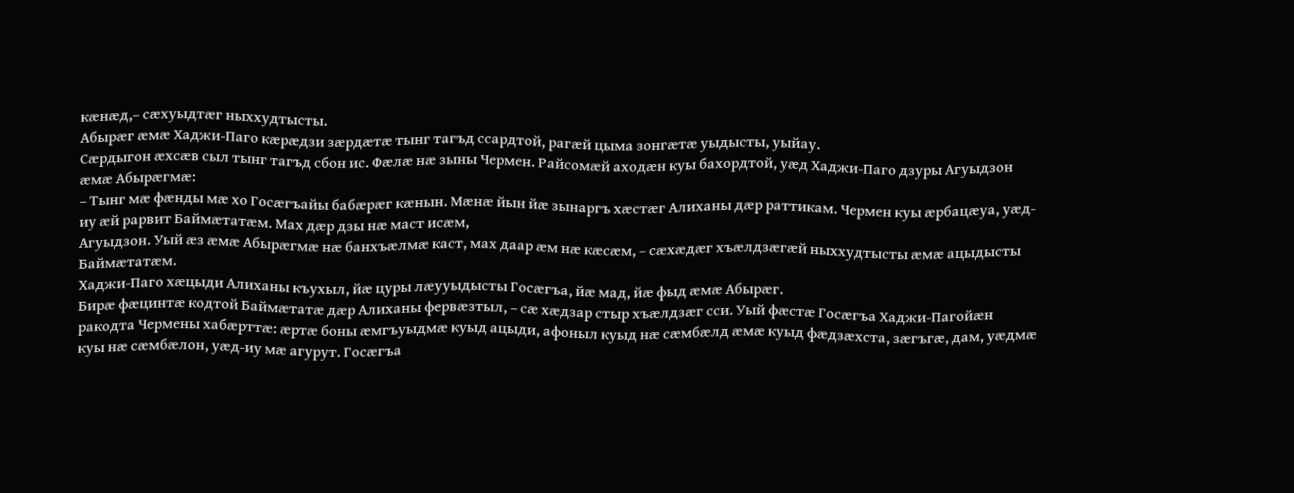кæнæд,– сæхуыдтæг ныххудтысты.
Абырæг æмæ Хаджи-Паго кæрæдзи зæрдæтæ тынг тагъд ссардтой, рагæй цыма зонгæтæ уыдысты, уыйау.
Сæрдыгон æхсæв сыл тынг тагъд сбон ис. Фæлæ нæ зыны Чермен. Райсомæй аходæн куы бахордтой, уæд Хаджи-Паго дзуры Агуыдзон æмæ Абырæгмæ:
– Тынг мæ фæнды мæ хо Госæгъайы бабæрæг кæнын. Мæнæ йын йæ зынаргъ хæстæг Алиханы дæр раттикам. Чермен куы æрбацæуа, уæд-иу æй рарвит Баймæтатæм. Мах дæр дзы нæ маст исæм,
Агуыдзон. Уый æз æмæ Абырæгмæ нæ банхъæлмæ каст, мах даар æм нæ кæсæм, – сæхæдæг хъæлдзæгæй ныххудтысты æмæ ацыдысты Баймæтатæм.
Хаджи-Паго хæцыди Алиханы къухыл, йæ цуры лæууыдысты Госæгъа, йæ мад, йæ фыд æмæ Абырæг.
Бирæ фæцинтæ кодтой Баймæтатæ дæр Алиханы фервæзтыл, – сæ хæдзар стыр хъæлдзæг сси. Уый фæстæ Госæгъа Хаджи-Пагойæн ракодта Чермены хабæрттæ: æртæ боны æмгъуыдмæ куыд ацыди, афоныл куыд нæ сæмбæлд æмæ куыд фæдзæхста, зæгъгæ, дам, уæдмæ куы нæ сæмбæлон, уæд-иу мæ агурут. Госæгъа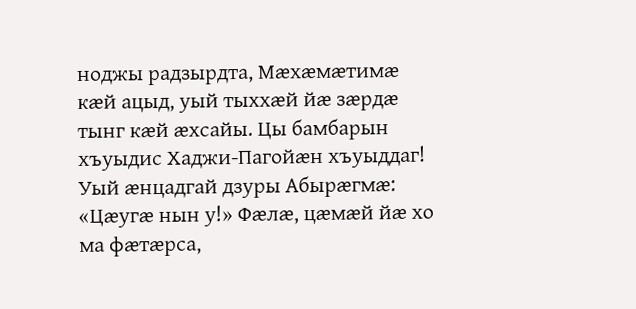ноджы радзырдта, Мæхæмæтимæ кæй ацыд, уый тыххæй йæ зæрдæ тынг кæй æхсайы. Цы бамбарын хъуыдис Хаджи-Пагойæн хъуыддаг! Уый æнцадгай дзуры Абырæгмæ: «Цæугæ нын у!» Фæлæ, цæмæй йæ хо ма фæтæрса,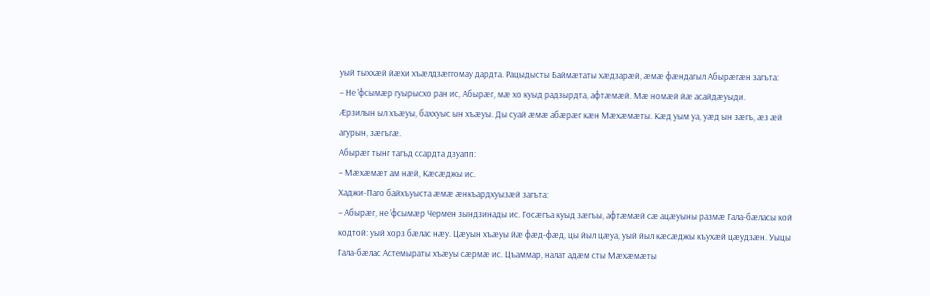уый тыххæй йæхи хъæлдзæггомау дардта. Рацыдысты Баймæтаты хæдзарæй, æмæ фæндагыл Абырæгæн загъта:
– Не ’фсымæр гуырысхо ран ис, Абырæг, мæ хо куыд радзырдта, афтæмæй. Мæ номæй йæ асайдæуыди.
Æрзилын ыл хъæуы, баххуыс ын хъæуы. Ды суай æмæ абæрæг кæн Мæхæмæты. Кæд уым уа, уæд ын зæгъ, æз æй агурын, зæгъгæ.
Абырæг тынг тагъд ссардта дзуапп:
– Мæхæмæт ам нæй, Кæсæджы ис.
Хаджи-Паго байхъуыста æмæ æнкъардхуызæй загъта:
– Абырæг, не ’фсымæр Чермен зындзинады ис. Госæгъа куыд зæгъы, афтæмæй сæ ацæуыны размæ Гала-бæласы кой кодтой: уый хорз бæлас нæу. Цæуын хъæуы йæ фæд-фæд, цы йыл цæуа, уый йыл кæсæджы къухæй цæудзæн. Уыцы Гала-бæлас Астемыраты хъæуы сæрмæ ис. Цъаммар, налат адæм сты Мæхæмæты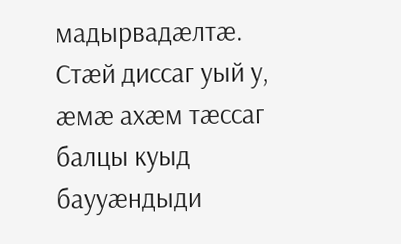мадырвадæлтæ. Стæй диссаг уый у, æмæ ахæм тæссаг балцы куыд баууæндыди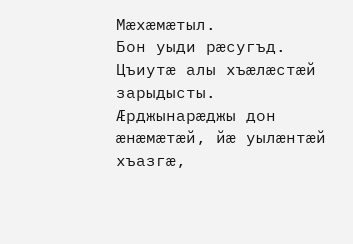Мæхæмæтыл.
Бон уыди рæсугъд. Цъиутæ алы хъæлæстæй зарыдысты. Æрджынарæджы дон æнæмæтæй, йæ уылæнтæй хъазгæ,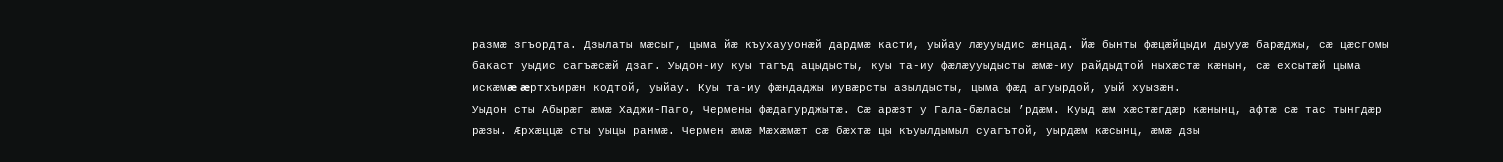размæ згъордта. Дзылаты мæсыг, цыма йæ къухаууонæй дардмæ касти, уыйау лæууыдис æнцад. Йæ бынты фæцæйцыди дыууæ барæджы, сæ цæсгомы бакаст уыдис сагъæсæй дзаг. Уыдон-иу куы тагъд ацыдысты, куы та-иу фæлæууыдысты æмæ-иу райдыдтой ныхæстæ кæнын, сæ ехсытæй цыма искæмæ æртхъирæн кодтой, уыйау. Куы та-иу фæндаджы иувæрсты азылдысты, цыма фæд агуырдой, уый хуызæн.
Уыдон сты Абырæг æмæ Хаджи-Паго, Чермены фæдагурджытæ. Сæ арæзт у Гала-бæласы ’рдæм. Куыд æм хæстæгдæр кæнынц, афтæ сæ тас тынгдæр рæзы. Æрхæццæ сты уыцы ранмæ. Чермен æмæ Мæхæмæт сæ бæхтæ цы къуылдымыл суагътой, уырдæм кæсынц, æмæ дзы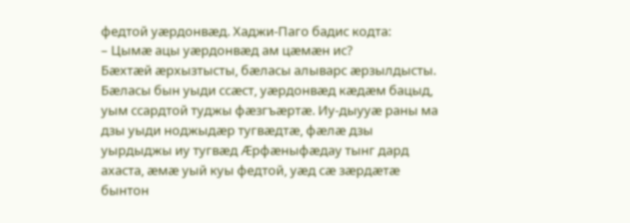федтой уæрдонвæд. Хаджи-Паго бадис кодта:
– Цымæ ацы уæрдонвæд ам цæмæн ис?
Бæхтæй æрхызтысты, бæласы алыварс æрзылдысты.
Бæласы бын уыди ссæст, уæрдонвæд кæдæм бацыд, уым ссардтой туджы фæзгъæртæ. Иу-дыууæ раны ма дзы уыди ноджыдæр тугвæдтæ, фæлæ дзы уырдыджы иу тугвæд Æрфæныфæдау тынг дард ахаста, æмæ уый куы федтой, уæд сæ зæрдæтæ бынтон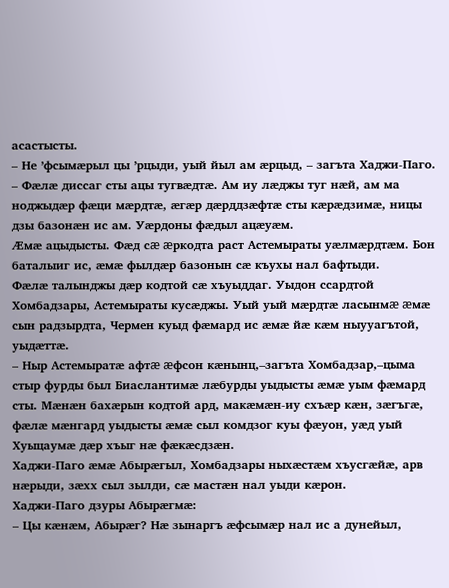асастысты.
– Не ’фсымæрыл цы ’рцыди, уый йыл ам æрцыд, – загъта Хаджи-Паго. – Фæлæ диссаг сты ацы тугвæдтæ. Ам иу лæджы туг нæй, ам ма ноджыдæр фæци мæрдтæ, æгæр дæрддзæфтæ сты кæрæдзимæ, ницы дзы базонæн ис ам. Уæрдоны фæдыл ацæуæм.
Æмæ ацыдысты. Фæд сæ æркодта раст Астемыраты уæлмæрдтæм. Бон баталыиг ис, æмæ фылдæр базонын сæ къухы нал бафтыди.
Фæлæ талынджы дæр кодтой сæ хъуыддаг. Уыдон ссардтой Хомбадзары, Астемыраты кусæджы. Уый уый мæрдтæ ласынмæ æмæ сын радзырдта, Чермен куыд фæмард ис æмæ йæ кæм ныууагътой, уыдæттæ.
– Ныр Астемыратæ афтæ æфсон кæнынц,–загъта Хомбадзар,–цыма стыр фурды был Биаслантимæ лæбурды уыдысты æмæ уым фæмард сты. Мæнæн бахæрын кодтой ард, макæмæн-иу схъæр кæн, зæгъгæ, фæлæ мæнгард уыдысты æмæ сыл комдзог куы фæуон, уæд уый Хуыцаумæ дæр хъыг нæ фæкæсдзæн.
Хаджи-Паго æмæ Абырæгыл, Хомбадзары ныхæстæм хъусгæйæ, арв нæрыди, зæхх сыл зылди, сæ мастæн нал уыди кæрон.
Хаджи-Паго дзуры Абырæгмæ:
– Цы кæнæм, Абырæг? Нæ зынаргъ æфсымæр нал ис а дунейыл,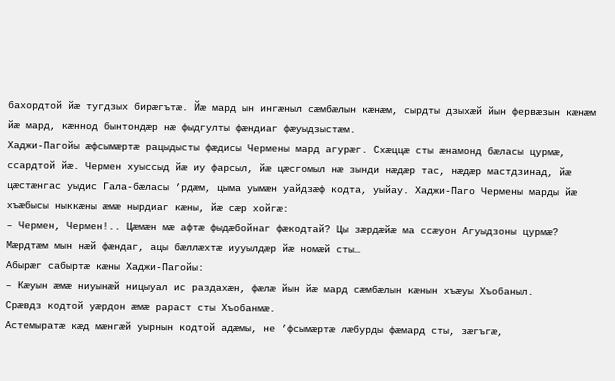бахордтой йæ тугдзых бирæгътæ. Йæ мард ын ингæныл сæмбæлын кæнæм, сырдты дзыхæй йын фервæзын кæнæм йæ мард, кæннод бынтондæр нæ фыдгулты фæндиаг фæуыдзыстæм.
Хаджи-Пагойы æфсымæртæ рацыдысты фæдисы Чермены мард агурæг. Схæццæ сты æнамонд бæласы цурмæ, ссардтой йæ. Чермен хуыссыд йæ иу фарсыл, йæ цæсгомыл нæ зынди нæдæр тас, нæдæр мастдзинад, йæ цæстæнгас уыдис Гала-бæласы ’рдæм, цыма уымæн уайдзæф кодта, уыйау. Хаджи-Паго Чермены марды йæ хъæбысы ныккæны æмæ нырдиаг кæны, йæ сæр хойгæ:
– Чермен, Чермен!.. Цæмæн мæ афтæ фыдæбойнаг фæкодтай? Цы зæрдæйæ ма ссæуон Агуыдзоны цурмæ? Мæрдтæм мын нæй фæндаг, ацы бæллæхтæ иууылдæр йæ номæй сты…
Абырæг сабыртæ кæны Хаджи-Пагойы:
– Кæуын æмæ ниуынæй ницыуал ис раздахæн, фæлæ йын йæ мард сæмбæлын кæнын хъæуы Хъобаныл.
Срæвдз кодтой уæрдон æмæ рараст сты Хъобанмæ.
Астемыратæ кæд мæнгæй уырнын кодтой адæмы, не ’фсымæртæ лæбурды фæмард сты, зæгъгæ,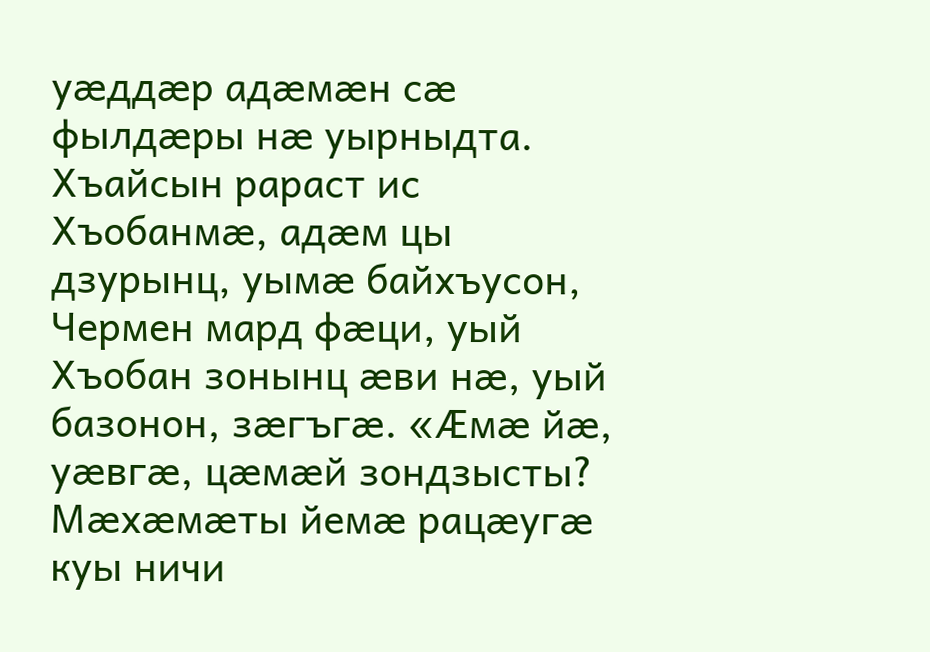уæддæр адæмæн сæ фылдæры нæ уырныдта.
Хъайсын рараст ис Хъобанмæ, адæм цы дзурынц, уымæ байхъусон, Чермен мард фæци, уый Хъобан зонынц æви нæ, уый базонон, зæгъгæ. «Æмæ йæ, уæвгæ, цæмæй зондзысты? Мæхæмæты йемæ рацæугæ куы ничи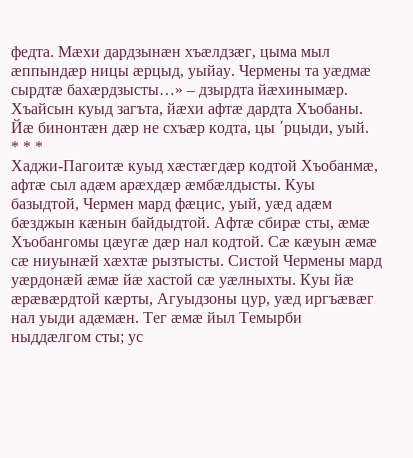федта. Мæхи дардзынæн хъæлдзæг, цыма мыл æппындæр ницы æрцыд, уыйау. Чермены та уæдмæ сырдтæ бахæрдзысты…» – дзырдта йæхинымæр.
Хъайсын куыд загъта, йæхи афтæ дардта Хъобаны.
Йæ бинонтæн дæр не схъæр кодта, цы ΄рцыди, уый.
* * *
Хаджи-Пагоитæ куыд хæстæгдæр кодтой Хъобанмæ, афтæ сыл адæм арæхдæр æмбæлдысты. Куы базыдтой, Чермен мард фæцис, уый, уæд адæм бæзджын кæнын байдыдтой. Афтæ сбирæ сты, æмæ Хъобангомы цæугæ дæр нал кодтой. Сæ кæуын æмæ сæ ниуынæй хæхтæ рызтысты. Систой Чермены мард уæрдонæй æмæ йæ хастой сæ уæлныхты. Куы йæ æрæвæрдтой кæрты, Агуыдзоны цур, уæд иргъæвæг нал уыди адæмæн. Тег æмæ йыл Темырби ныддæлгом сты; ус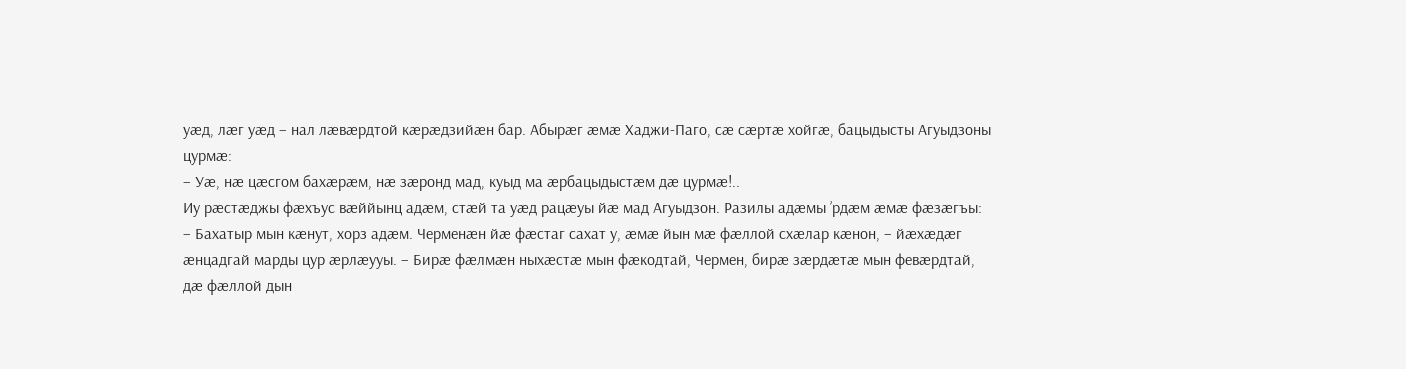уæд, лæг уæд – нал лæвæрдтой кæрæдзийæн бар. Абырæг æмæ Хаджи-Паго, сæ сæртæ хойгæ, бацыдысты Агуыдзоны цурмæ:
– Уæ, нæ цæсгом бахæрæм, нæ зæронд мад, куыд ма æрбацыдыстæм дæ цурмæ!..
Иу рæстæджы фæхъус вæййынц адæм, стæй та уæд рацæуы йæ мад Агуыдзон. Разилы адæмы ’рдæм æмæ фæзæгъы:
– Бахатыр мын кæнут, хорз адæм. Черменæн йæ фæстаг сахат у, æмæ йын мæ фæллой схæлар кæнон, – йæхæдæг æнцадгай марды цур æрлæууы. – Бирæ фæлмæн ныхæстæ мын фæкодтай, Чермен, бирæ зæрдæтæ мын февæрдтай, дæ фæллой дын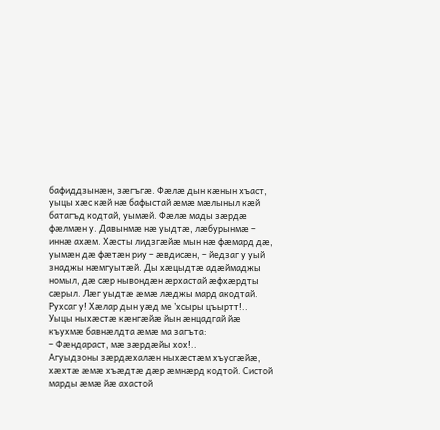бафиддзынæн, зæгъгæ. Фæлæ дын кæнын хъаст, уыцы хæс кæй нæ бафыстай æмæ мæлыныл кæй батагъд кодтай, уымæй. Фæлæ мады зæрдæ фæлмæн у. Давынмæ нæ уыдтæ, лæбурынмæ – иннæ ахæм. Хæсты лидзгæйæ мын нæ фæмард дæ, уымæн дæ фæтæн риу – æвдисæн, – йедзаг у уый знаджы нæмгуытæй. Ды хæцыдтæ адæймаджы номыл, дæ сæр нывондæн æрхастай æфхæрдты сæрыл. Лæг уыдтæ æмæ лæджы мард акодтай. Рухсаг у! Хæлар дын уæд ме ’хсыры цъыртт!..
Уыцы ныхæстæ кæнгæйæ йын æнцадгай йæ къухмæ бавнæлдта æмæ ма загъта:
– Фæндараст, мæ зæрдæйы хох!..
Агуыдзоны зæрдæхалæн ныхæстæм хъусгæйæ, хæхтæ æмæ хъæдтæ дæр æмнæрд кодтой. Систой марды æмæ йæ ахастой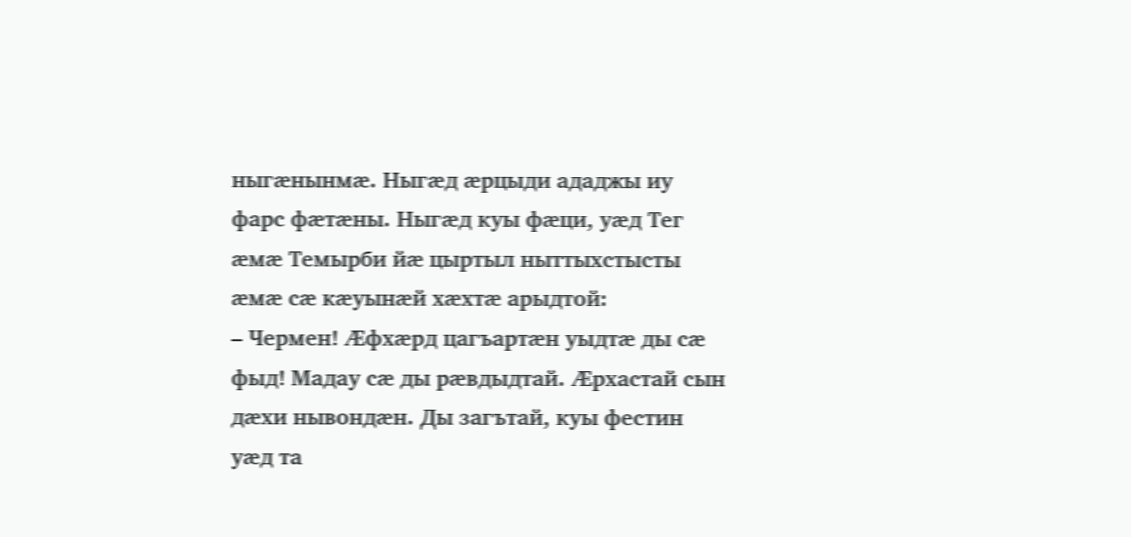ныгæнынмæ. Ныгæд æрцыди ададжы иу фарс фæтæны. Ныгæд куы фæци, уæд Тег æмæ Темырби йæ цыртыл ныттыхстысты æмæ сæ кæуынæй хæхтæ арыдтой:
– Чермен! Æфхæрд цагъартæн уыдтæ ды сæ фыд! Мадау сæ ды рæвдыдтай. Æрхастай сын дæхи нывондæн. Ды загътай, куы фестин уæд та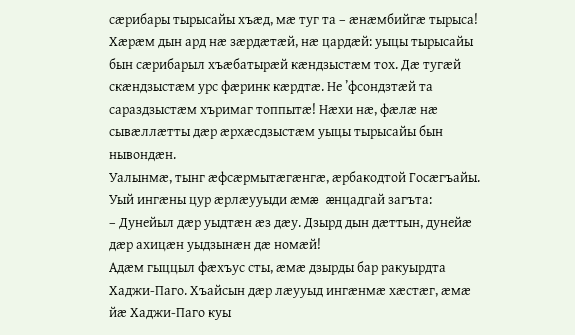сæрибары тырысайы хъæд, мæ туг та – æнæмбийгæ тырыса! Хæрæм дын ард нæ зæрдæтæй, нæ цардæй: уыцы тырысайы бын сæрибарыл хъæбатырæй кæндзыстæм тох. Дæ тугæй скæндзыстæм урс фæринк кæрдтæ. Не ’фсондзтæй та сараздзыстæм хъримаг топпытæ! Нæхи нæ, фæлæ нæ сывæллæтты дæр æрхæсдзыстæм уыцы тырысайы бын нывондæн.
Уалынмæ, тынг æфсæрмытæгæнгæ, æрбакодтой Госæгъайы. Уый ингæны цур æрлæууыди æмæ æнцадгай загъта:
– Дунейыл дæр уыдтæн æз дæу. Дзырд дын дæттын, дунейæ дæр ахицæн уыдзынæн дæ номæй!
Адæм гыццыл фæхъус сты, æмæ дзырды бар ракуырдта Хаджи-Паго. Хъайсын дæр лæууыд ингæнмæ хæстæг, æмæ йæ Хаджи-Паго куы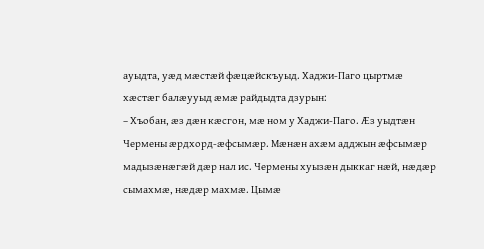ауыдта, уæд мæстæй фæцæйскъуыд. Хаджи-Паго цыртмæ хæстæг балæууыд æмæ райдыдта дзурын:
– Хъобан, æз дæн кæсгон, мæ ном у Хаджи-Паго. Æз уыдтæн Чермены æрдхорд-æфсымæр. Мæнæн ахæм адджын æфсымæр мадызæнæгæй дæр нал ис. Чермены хуызæн дыккаг нæй, нæдæр сымахмæ, нæдæр махмæ. Цымæ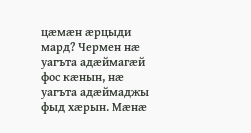цæмæн æрцыди мард? Чермен нæ уагъта адæймагæй фос кæнын, нæ уагъта адæймаджы фыд хæрын. Мæнæ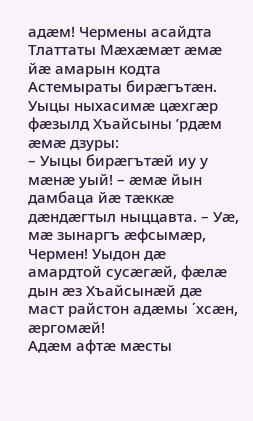адæм! Чермены асайдта Тлаттаты Мæхæмæт æмæ йæ амарын кодта Астемыраты бирæгътæн.
Уыцы ныхасимæ цæхгæр фæзылд Хъайсыны ’рдæм æмæ дзуры:
– Уыцы бирæгътæй иу у мæнæ уый! – æмæ йын дамбаца йæ тæккæ дæндæгтыл ныццавта. – Уæ, мæ зынаргъ æфсымæр, Чермен! Уыдон дæ амардтой сусæгæй, фæлæ дын æз Хъайсынæй дæ маст райстон адæмы ΄хсæн, æргомæй!
Адæм афтæ мæсты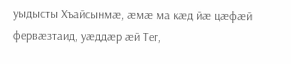уыдысты Хъайсынмæ, æмæ ма кæд йæ цæфæй фервæзтаид, уæддæр æй Тег,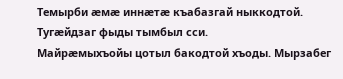Темырби æмæ иннæтæ къабазгай ныккодтой. Тугæйдзаг фыды тымбыл сси.
Майрæмыхъойы цотыл бакодтой хъоды. Мырзабег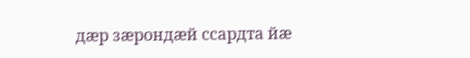дæр зæрондæй ссардта йæ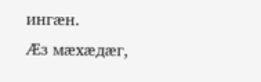ингæн.
Æз мæхæдæг,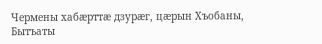Чермены хабæрттæ дзурæг, цæрын Хъобаны,
Бытъаты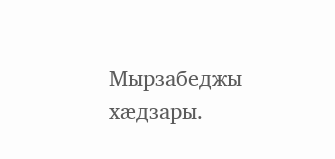Мырзабеджы хæдзары.